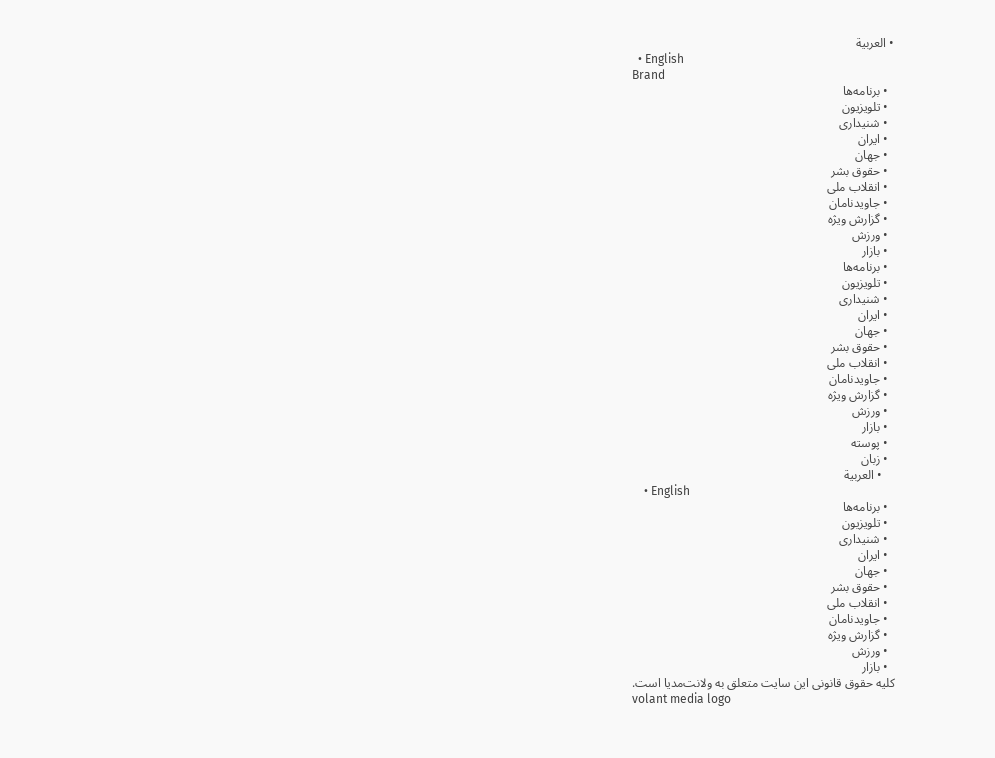• العربية
  • English
Brand
  • برنامه‌ها
  • تلویزیون
  • شنیداری
  • ایران
  • جهان
  • حقوق بشر
  • انقلاب ملی
  • جاویدنامان
  • گزارش ویژه
  • ورزش
  • بازار
  • برنامه‌ها
  • تلویزیون
  • شنیداری
  • ایران
  • جهان
  • حقوق بشر
  • انقلاب ملی
  • جاویدنامان
  • گزارش ویژه
  • ورزش
  • بازار
  • پوسته
  • زبان
    • العربية
    • English
  • برنامه‌ها
  • تلویزیون
  • شنیداری
  • ایران
  • جهان
  • حقوق بشر
  • انقلاب ملی
  • جاویدنامان
  • گزارش ویژه
  • ورزش
  • بازار
کلیه حقوق قانونی این سایت متعلق به ولانت‌مدیا است.
volant media logo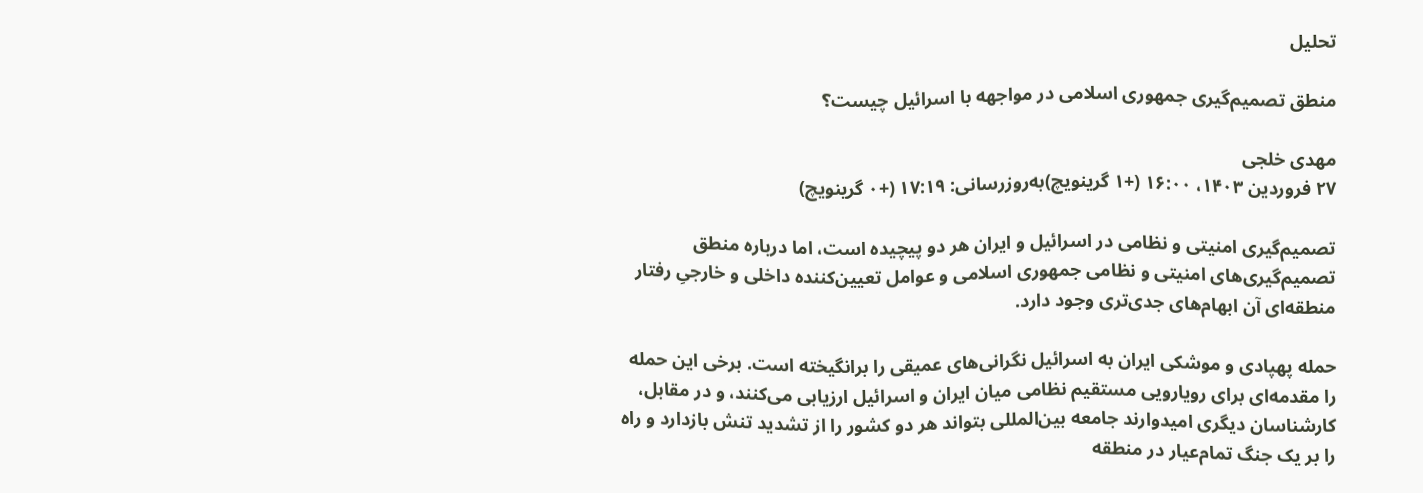تحلیل

منطق تصمیم‌گیری‌ جمهوری اسلامی در مواجهه با اسرائیل چیست؟

مهدی خلجی
۲۷ فروردین ۱۴۰۳، ۱۶:۰۰ (+۱ گرینویچ)به‌روزرسانی: ۱۷:۱۹ (+۰ گرینویچ)

تصمیم‌گیری امنیتی و نظامی در اسرائیل و ایران هر دو پیچیده است، اما درباره‌ منطق تصمیم‌‌گیری‌های امنیتی و نظامی جمهوری اسلامی و عوامل تعیین‌کننده‌ داخلی و خارجیِ رفتار منطقه‌ای آن ابهام‌های جدی‌تری وجود دارد.

حمله‌ پهپادی و موشکی ایران به اسرائیل نگرانی‌های عمیقی را برانگیخته است. برخی این حمله را مقدمه‌ای برای رویارویی مستقیم نظامی میان ایران و اسرائیل ارزیابی می‌کنند، و در مقابل، کارشناسان دیگری امیدوارند جامعه‌ بین‌المللی بتواند هر دو کشور را از تشدید تنش بازدارد و راه را بر یک جنگ تمام‌عیار در منطقه‌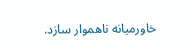خاورمیانه ناهموار سازد.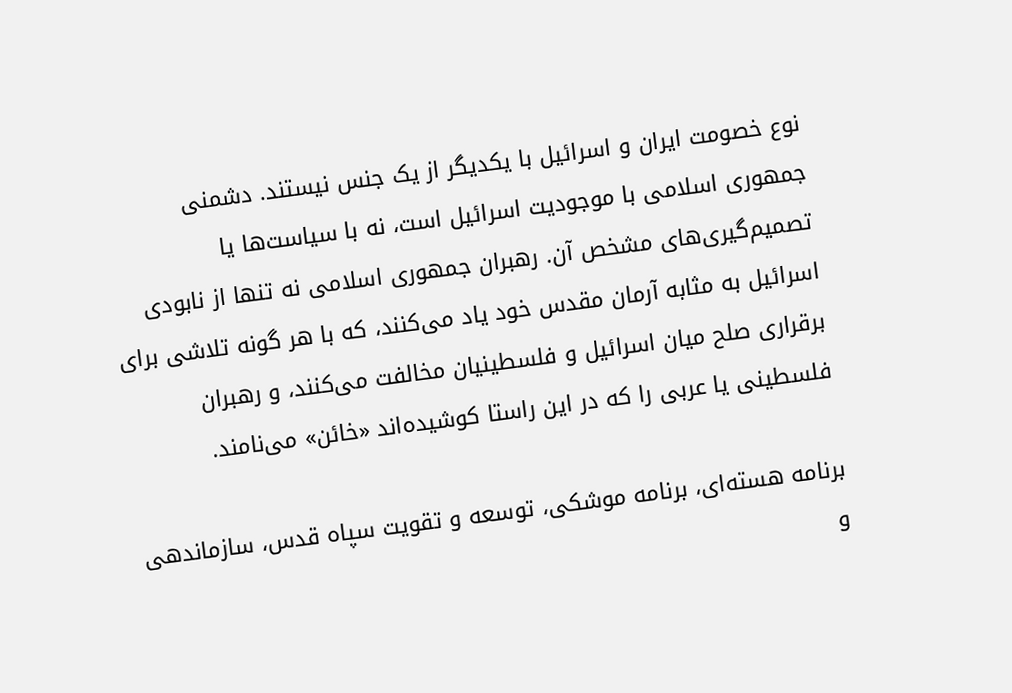نوع خصومت ایران و اسرائیل با یکدیگر از یک جنس نیستند. دشمنی جمهوری اسلامی با موجودیت اسرائیل است، نه با سیاست‌ها یا تصمیم‌گیری‌های مشخص آن. رهبران جمهوری اسلامی نه تنها از نابودی اسرائیل به مثابه‌ آرمان مقدس خود یاد می‌کنند، که با هر گونه تلاشی برای برقراری صلح میان اسرائیل و فلسطینیان مخالفت می‌کنند، و رهبران فلسطینی یا عربی را که در این راستا کوشیده‌اند «خائن» می‌نامند.

برنامه‌ هسته‌ای، برنامه‌ موشکی، توسعه و تقویت سپاه قدس، سازماندهی و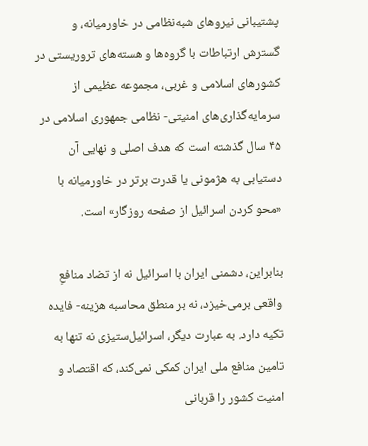پشتیبانی نیروهای شبه‌نظامی در خاورمیانه، و گسترش ارتباطات با گروه‌ها و هسته‌های تروریستی در کشورهای اسلامی و غربی، مجموعه‌ عظیمی از سرمایه‌گذاری‌های امنیتی- نظامی جمهوری اسلامی در ۴۵ سال گذشته است که هدف اصلی و نهایی آن دستیابی به هژمونی یا قدرت برتر در خاورمیانه با «محو کردن اسرائیل از صفحه‌ روزگار» است.

بنابراین، دشمنی ایران با اسرائیل نه از تضاد منافعِ واقعی برمی‌خیزد، نه بر منطق محاسبه‌ هزینه- فایده تکیه دارد. به عبارت دیگر، اسرائیل‌ستیزی نه تنها به تامین منافع ملی ایران کمکی نمی‌کند، که اقتصاد و امنیت کشور را قربانی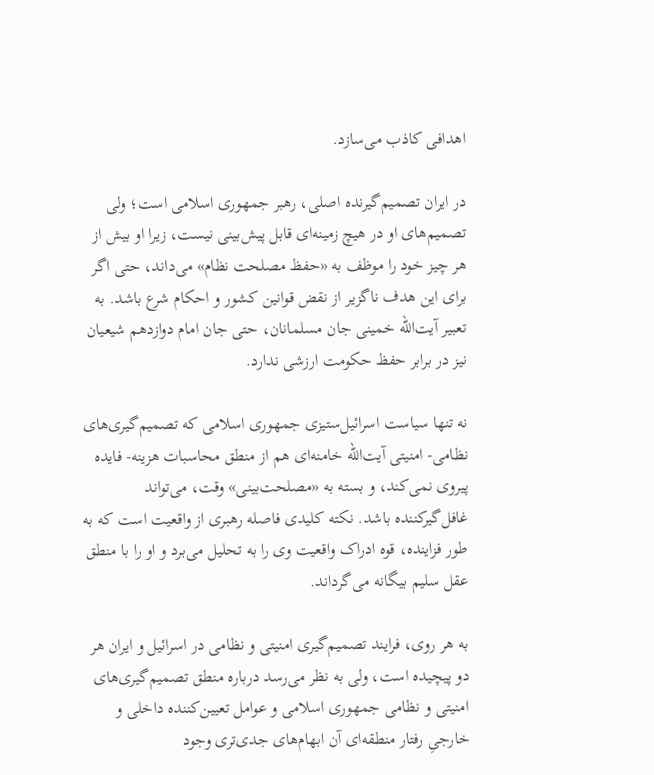اهدافی کاذب می‌سازد.

در ایران تصمیم‌گیرنده‌ اصلی، رهبر جمهوری اسلامی است؛ ولی تصمیم‌های او در هیچ زمینه‌ای قابل پیش‌بینی نیست، زیرا او بیش از هر چیز خود را موظف به «حفظ مصلحت نظام» می‌داند، حتی اگر برای این هدف ناگزیر از نقض قوانین کشور و احکام شرع باشد. به تعبیر آیت‌الله خمینی جان مسلمانان، حتی جان امام دوازدهم شیعیان نیز در برابر حفظ حکومت ارزشی ندارد.

نه تنها سیاست اسرائیل‌ستیزی جمهوری اسلامی که تصمیم‌گیری‌های نظامی- امنیتی آیت‌الله خامنه‌ای هم از منطق محاسبات هزینه- فایده پیروی نمی‌کند، و بسته به «مصلحت‌بینی» وقت، می‌تواند غافل‌گیرکننده باشد. نکته‌ کلیدی فاصله‌‌ رهبری از واقعیت است که به طور فزاینده، قوه‌ ادراک واقعیت وی را به تحلیل می‌برد و او را با منطق عقل سلیم بیگانه می‌گرداند.

به هر روی، فرایند تصمیم‌گیری امنیتی و نظامی در اسرائیل و ایران هر دو پیچیده است، ولی به نظر می‌رسد درباره‌ منطق تصمیم‌‌گیری‌های امنیتی و نظامی جمهوری اسلامی و عوامل تعیین‌کننده‌ داخلی و خارجیِ رفتار منطقه‌ای آن ابهام‌های جدی‌تری وجود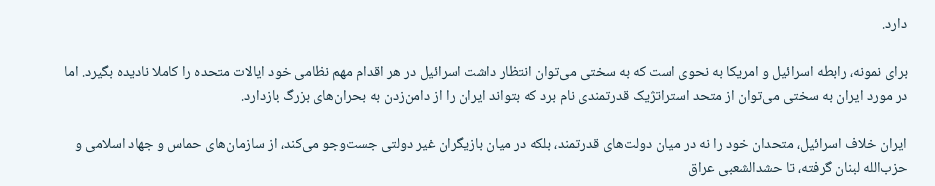دارد.

برای نمونه، رابطه‌ اسرائیل و امریکا به نحوی است که به سختی می‌توان انتظار داشت اسرائیل در هر اقدام مهم نظامی خود ایالات متحده را کاملا نادیده بگیرد. اما در مورد ایران به سختی می‌توان از متحد استراتژیک قدرتمندی نام برد که بتواند ایران را از دامن‌زدن به بحران‌های بزرگ بازدارد.

ایران خلاف اسرائیل، متحدان خود را نه در میان دولت‌های قدرتمند، بلکه در میان بازیگران غیر دولتی جست‌وجو می‌کند، از سازمان‌های حماس و جهاد اسلامی و حزب‌الله لبنان گرفته، تا حشدالشعبی عراق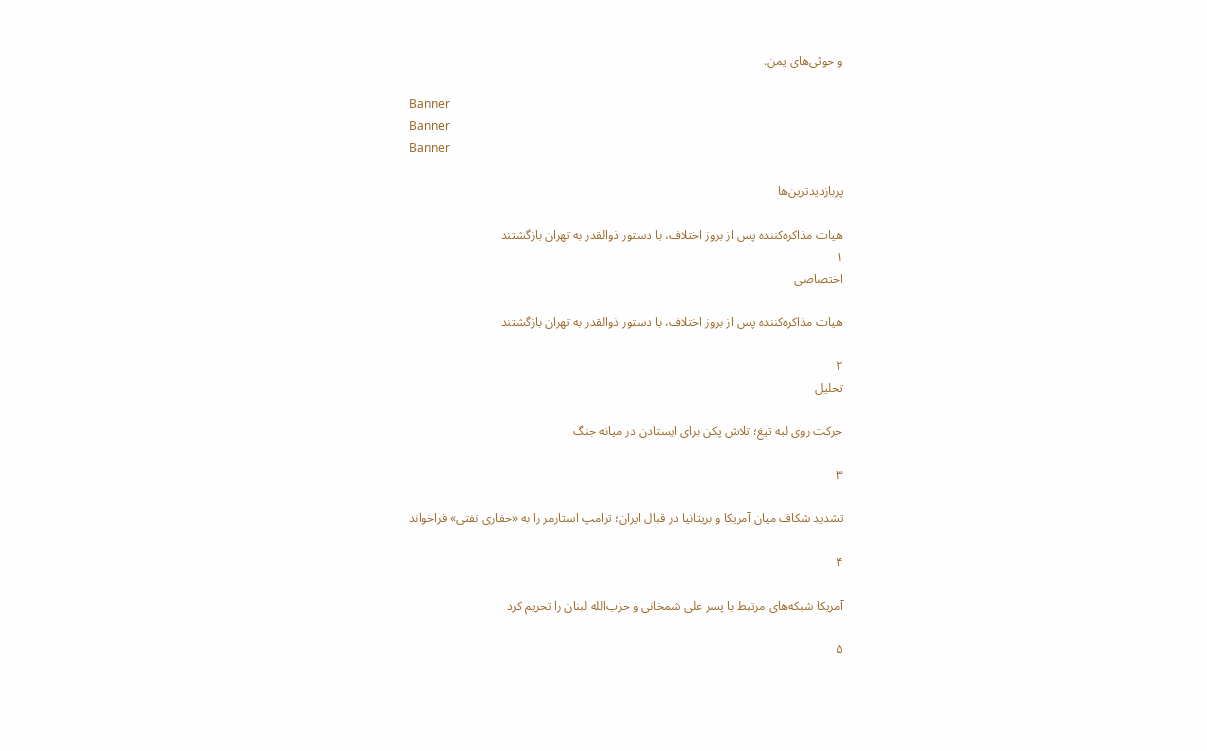و حوثی‌های یمن.

Banner
Banner
Banner

پربازدیدترین‌ها

هیات مذاکره‌کننده‌ پس از بروز اختلاف، با دستور ذوالقدر به تهران بازگشتند
۱
اختصاصی

هیات مذاکره‌کننده‌ پس از بروز اختلاف، با دستور ذوالقدر به تهران بازگشتند

۲
تحلیل

حرکت روی لبه تیغ؛ تلاش پکن برای ایستادن در میانه جنگ

۳

تشدید شکاف میان آمریکا و بریتانیا در قبال ایران؛ ترامپ استارمر را به «حفاری نفتی» فراخواند

۴

آمریکا شبکه‌های مرتبط با پسر علی شمخانی و حزب‌الله لبنان را تحریم کرد

۵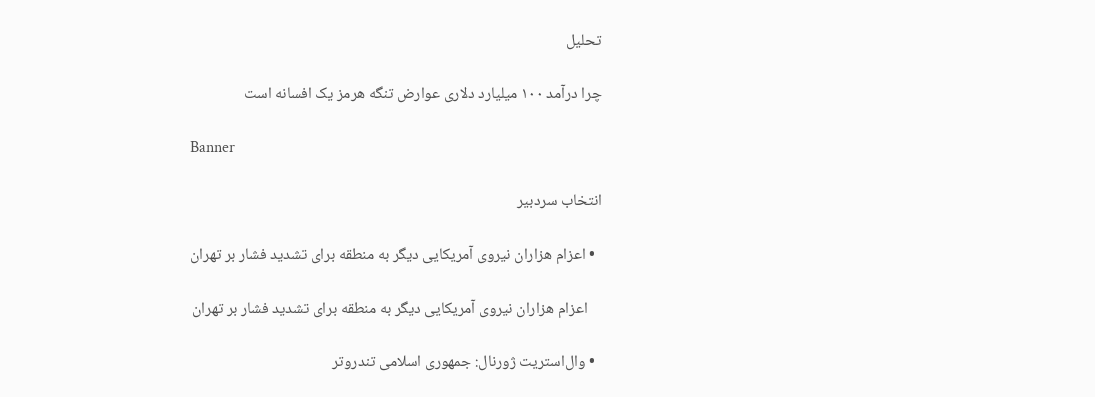تحلیل

چرا درآمد ۱۰۰ میلیارد دلاری عوارض تنگه هرمز یک افسانه است

Banner

انتخاب سردبیر

  • اعزام هزاران نیروی آمریکایی دیگر به منطقه برای تشدید فشار بر تهران

    اعزام هزاران نیروی آمریکایی دیگر به منطقه برای تشدید فشار بر تهران

  • وال‌استریت ژورنال: جمهوری اسلامی تندروتر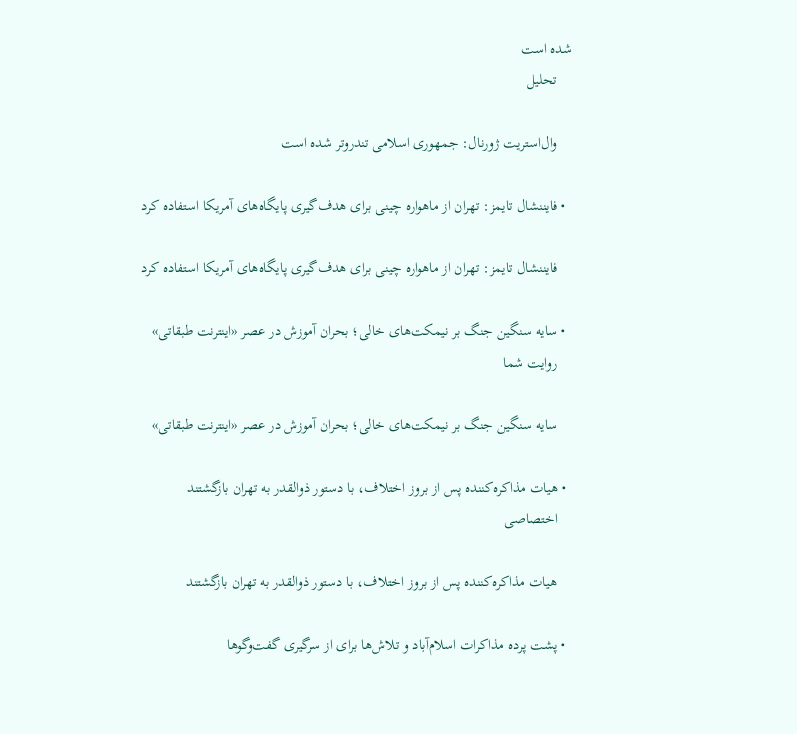شده است
    تحلیل

    وال‌استریت ژورنال: جمهوری اسلامی تندروتر شده است

  • فایننشال تایمز: تهران از ماهواره چینی برای هدف‌گیری پایگاه‌های آمریکا استفاده کرد

    فایننشال تایمز: تهران از ماهواره چینی برای هدف‌گیری پایگاه‌های آمریکا استفاده کرد

  • سایه سنگین جنگ بر نیمکت‌های خالی؛ بحران آموزش در عصر «اینترنت طبقاتی»
    روایت شما

    سایه سنگین جنگ بر نیمکت‌های خالی؛ بحران آموزش در عصر «اینترنت طبقاتی»

  • هیات مذاکره‌کننده‌ پس از بروز اختلاف، با دستور ذوالقدر به تهران بازگشتند
    اختصاصی

    هیات مذاکره‌کننده‌ پس از بروز اختلاف، با دستور ذوالقدر به تهران بازگشتند

  • پشت پرده مذاکرات اسلام‌آباد و تلاش‌ها برای از سرگیری گفت‌وگوها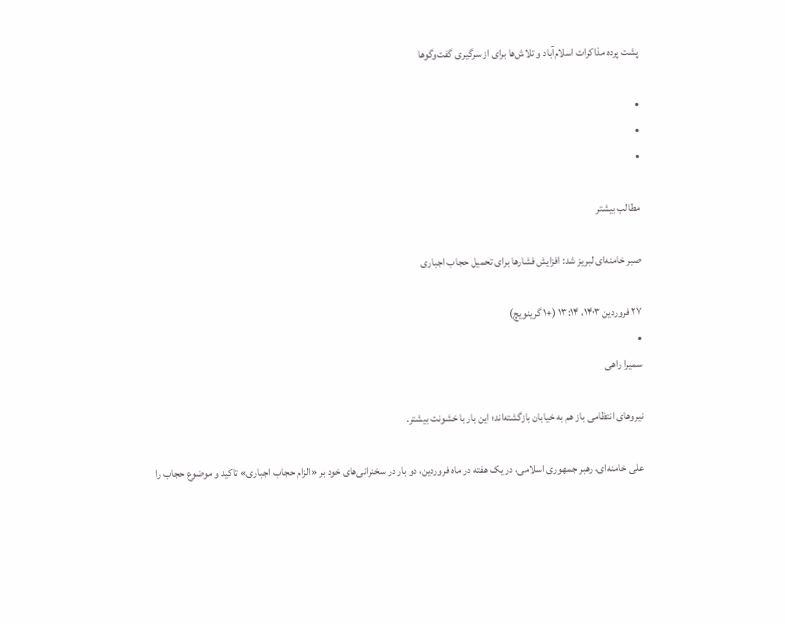پشت پرده مذاکرات اسلام‌آباد و تلاش‌ها برای از سرگیری گفت‌وگوها

•
•
•

مطالب بیشتر

صبر خامنه‌ای لبریز شد: افزایش فشارها برای تحمیل حجاب اجباری

۲۷ فروردین ۱۴۰۳، ۱۳:۱۴ (+۱ گرینویچ)
•
سمیرا راهی

نیروهای انتظامی باز هم به خیابان بازگشته‌اند؛ این بار با خشونت بیشتر.

علی خامنه‌ای، رهبر جمهوری اسلامی، در یک هفته در ماه فروردین، دو بار در سخنرانی‌های خود بر «الزام حجاب اجباری» تاکید و موضوع حجاب را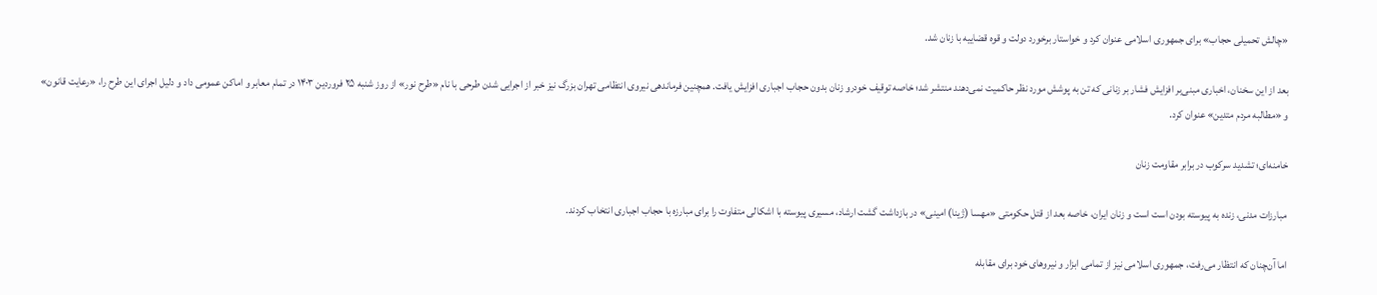«چالش تحمیلی حجاب» برای جمهوری اسلامی عنوان کرد و خواستار برخورد دولت و قوه قضاییه با زنان شد.

بعد از این سخنان، اخباری مبنی‌بر افزایش فشار بر زنانی که تن به پوشش مورد نظر حاکمیت نمی‌دهند منتشر شد؛ خاصه توقیف خودرو زنان بدون حجاب اجباری افزایش یافت. همچنین فرماندهی نیروی انتظامی تهران بزرگ نیز خبر از اجرایی شدن طرحی با نام «طرح نور» از روز شنبه ۲۵ فروردین ۱۴۰۳ در تمام معابر و اماکن عمومی داد و دلیل اجرای این طرح را، «رعایت قانون» و «مطالبه مردم متدین» عنوان کرد.

خامنه‌‌ای؛ تشدید سرکوب در برابر مقاومت زنان

مبارزات مدنی، زنده به پیوسته بودن است است و زنان ایران، خاصه بعد از قتل حکومتی «مهسا (ژینا) امینی» در بازداشت گشت ارشاد، مسیری پیوسته با اشکالی متفاوت را برای مبارزه با حجاب اجباری انتخاب کردند.

اما آن‌چنان که انتظار می‌رفت، جمهوری اسلامی نیز از تمامی ابزار و نیروهای خود برای مقابله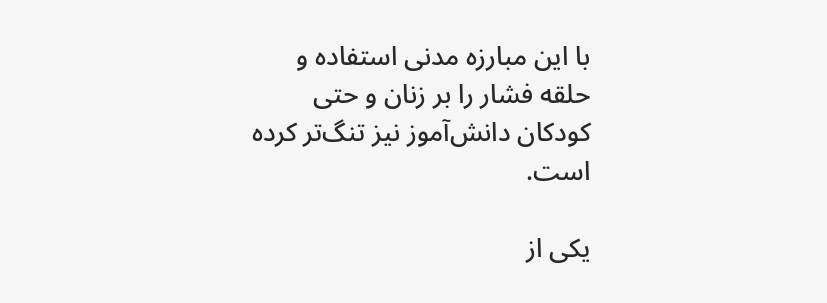با این مبارزه مدنی استفاده و حلقه فشار را بر زنان و حتی کودکان دانش‌آموز نیز تنگ‌تر کرده است.

یکی از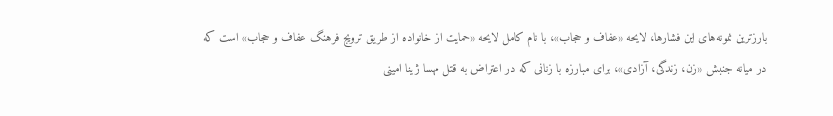بارزترین نمونه‌های این فشارها، لایحه «عفاف و حجاب»، با نام کامل لایحه «حمایت از خانواده از طریق ترویج فرهنگ عفاف و حجاب» است که در میانه جنبش «زن،‌ زندگی، آزادی»،‌ برای مبارزه با زنانی که در اعتراض به قتل مهسا ژینا امینی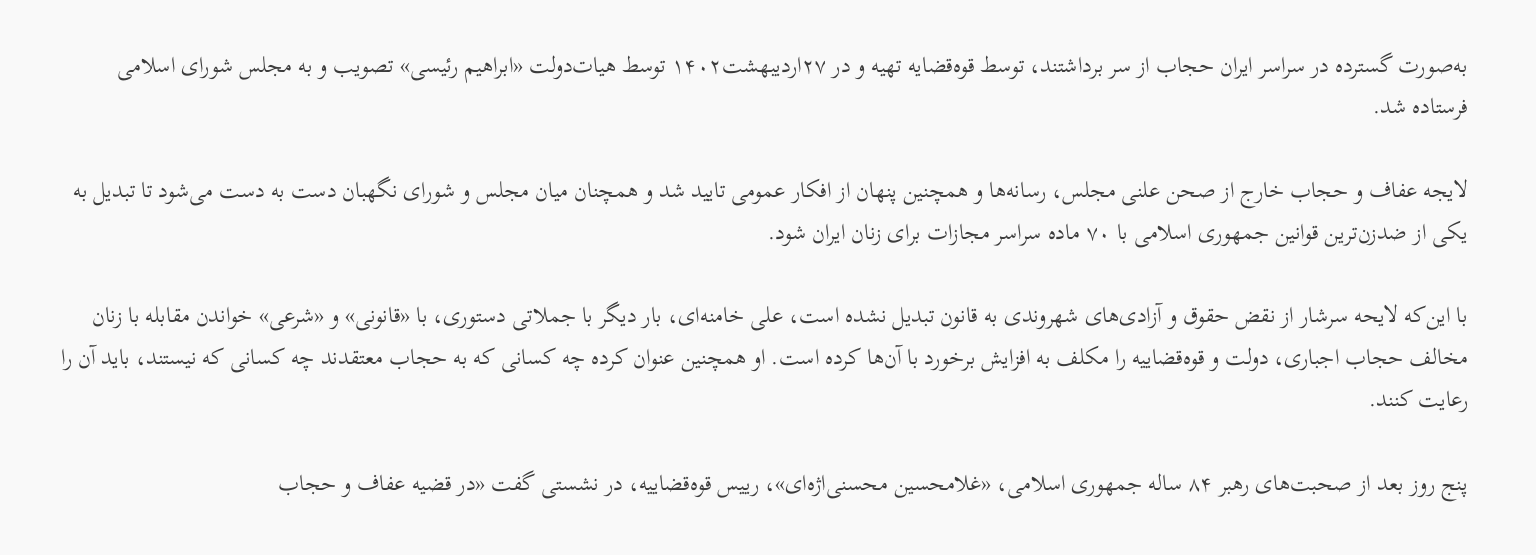به‌صورت گسترده در سراسر ایران حجاب از سر برداشتند، توسط قوه‌قضایه تهیه و در ۲۷اردیبهشت۱۴۰۲ توسط هیات‌دولت «ابراهیم رئیسی» تصویب و به مجلس شورای اسلامی فرستاده شد.

لایجه‌ عفاف و حجاب خارج از صحن علنی مجلس، رسانه‌ها و همچنین پنهان از افکار عمومی تایید شد و همچنان میان مجلس و شورای نگهبان دست به دست می‌شود تا تبدیل به یکی از ضدزن‌ترین قوانین جمهوری اسلامی با ۷۰ ماده سراسر مجازات برای زنان ایران شود.

با این‌که لایحه سرشار از نقض حقوق و آزادی‌های شهروندی به قانون تبدیل نشده است، علی خامنه‌ای، بار دیگر با جملاتی دستوری، با «قانونی» و «شرعی» خواندن مقابله با زنان مخالف حجاب اجباری، دولت و قوه‌قضاییه را مکلف به افزایش برخورد با آن‌ها کرده است. او همچنین عنوان کرده چه‌ کسانی که به حجاب معتقدند چه کسانی که نیستند، باید آن را رعایت کنند.

پنج روز بعد از صحبت‌های رهبر ۸۴ ساله جمهوری اسلامی، «غلامحسین محسنی‌اژه‌ای»، رییس قوه‌قضاییه، در نشستی گفت «در قضیه عفاف و حجاب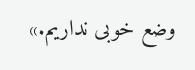وضع خوبی نداریم.»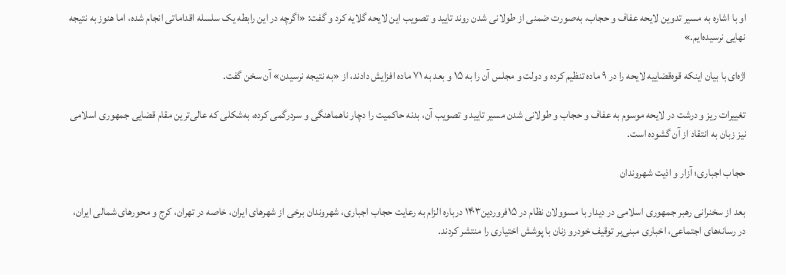او با اشاره به مسیر تدوین لایحه عفاف و حجاب، به‌صورت ضمنی از طولانی شدن روند تایید و تصویب این لایحه گلایه کرد و گفت: «اگرچه در این رابطه یک سلسله اقداماتی انجام شده، اما هنوز به نتیجه نهایی نرسیده‌ایم.»

اژه‌ای با بیان اینکه قوه‌‌قضاییه لایحه را در ۹ ماده تنظیم کرده و دولت و مجلس آن را به ۱۵ و بعد به ۷۱ ماده افزایش دادند، از «به نتیجه نرسیدن» آن سخن گفت.

تغییرات ریز و درشت در لایحه موسوم به عفاف و حجاب و طولانی شدن مسیر تایید و تصویب آن، بدنه حاکمیت را دچار ناهماهنگی و سردرگمی کرده، به‌شکلی که عالی‌ترین مقام قضایی جمهوری اسلامی نیز زبان به انتقاد از آن گشوده است.

حجاب اجباری؛ آزار و اذیت شهروندان

بعد از سخنرانی رهبر جمهوری اسلامی در دیدار با مسوولان نظام در ۱۵فروردین۱۴۰۳ درباره الزام به رعایت حجاب اجباری، شهروندان برخی از شهرهای ایران، خاصه در تهران، کرج و محورهای شمالی ایران، در رسانه‌های اجتماعی، اخباری مبنی‌بر توقیف خودرو زنان با پوشش اختیاری را منتشر کردند.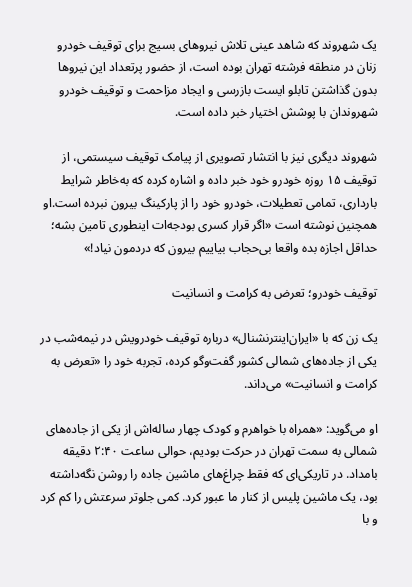یک شهروند که شاهد عینی تلاش نیروهای بسیج برای توقیف خودرو زنان در منطقه فرشته تهران بوده است، از حضور پرتعداد این نیروها بدون گذاشتن تابلو ایست بازرسی و ایجاد مزاحمت و توقیف خودرو شهروندان با پوشش اختیار خبر داده است.

شهروند دیگری نیز با انتشار تصویری از پیامک توقیف سیستمی، از توقیف ۱۵ روزه خودرو خود خبر داده و اشاره کرده که به‌خاطر شرایط بارداری، تمامی تعطیلات، خودرو خود را از پارکینگ بیرون نبرده است.او همچنین نوشته است «اگر قرار کسری بودجه‌ات اینطوری تامین بشه؛ حداقل اجازه بده واقعا بی‌حجاب بیاییم بیرون که دردمون نیاد!»

توقیف خودرو؛ تعرض به کرامت و انسانیت

یک زن که با «ایران‌اینترنشنال» درباره توقیف خودرویش در نیمه‌شب در یکی از جاده‌های شمالی کشور گفت‌وگو کرده، تجربه خود را «تعرض به کرامت و انسانیت» می‌داند.

او می‌گوید: «همراه با خواهرم و کودک چهار ساله‌اش از یکی از جاده‌های شمالی به سمت تهران در حرکت بودیم، حوالی ساعت ۲:۴۰ دقیقه بامداد. در تاریکی‌ای که فقط چراغ‌های ماشین جاده را روشن نگه‌داشته بود، یک ماشین پلیس از کنار ما عبور کرد. کمی جلوتر سرعتش را کم کرد و با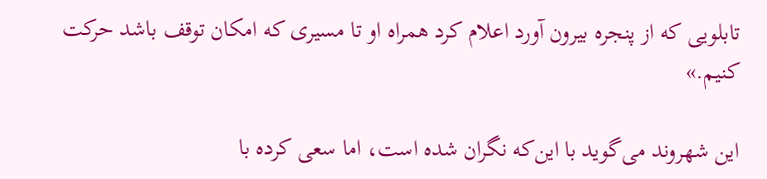تابلویی که از پنجره بیرون آورد اعلام کرد همراه او تا مسیری که امکان توقف باشد حرکت کنیم.»

این شهروند می‌گوید با این‌که نگران شده است،‌ اما سعی کرده با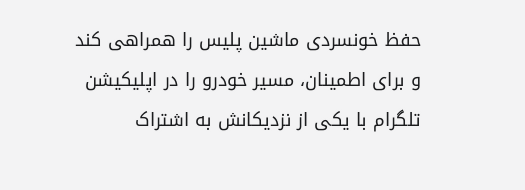حفظ خونسردی ماشین پلیس را همراهی کند و برای اطمینان، مسیر خودرو را در اپلیکیشن تلگرام با یکی از نزدیکانش به اشتراک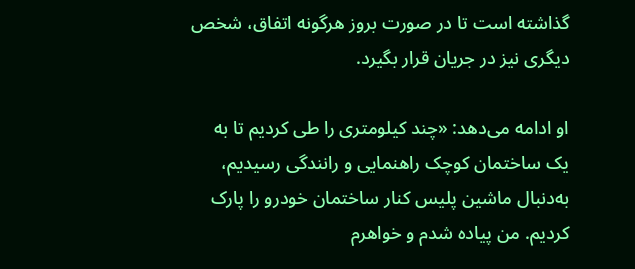گذاشته است تا در صورت بروز هرگونه اتفاق، شخص دیگری نیز در جریان قرار بگیرد.

او ادامه می‌دهد: «چند کیلومتری را طی کردیم تا به یک ساختمان کوچک راهنمایی و رانندگی رسیدیم، به‌دنبال ماشین پلیس کنار ساختمان خودرو را پارک کردیم. من پیاده شدم و خواهرم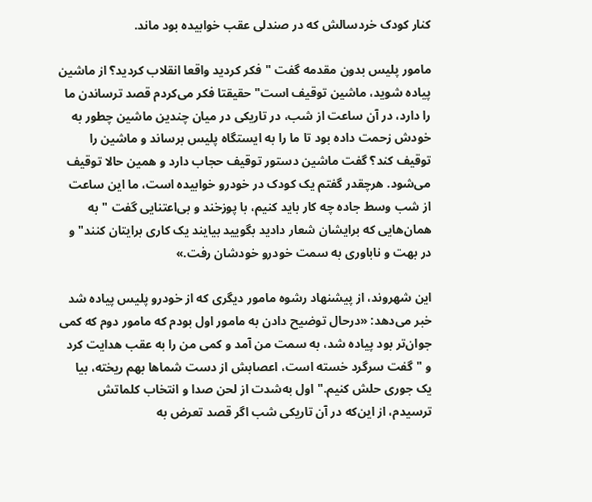کنار کودک خردسالش که در صندلی عقب خوابیده بود ماند.

مامور پلیس بدون مقدمه گفت "فکر کردید واقعا انقلاب کردید؟ از ماشین پیاده شوید، ماشین توقیف است" حقیقتا فکر می‌کردم قصد ترساندن ما را دارد، در آن ساعت از شب، در تاریکی در میان چندین ماشین چطور به خودش زحمت داده بود تا ما را به ایستگاه پلیس برساند و ماشین را توقیف کند؟ گفت ماشین دستور توقیف حجاب دارد و همین حالا توقیف می‌شود. هرچقدر گفتم یک کودک در خودرو خوابیده است، ما این ساعت از شب وسط جاده چه کار باید کنیم، با پوزخند و بی‌اعتنایی گفت "به همان‌هایی که برایشان شعار دادید بگویید بیایند یک کاری برایتان کنند" و در بهت و ناباوری به سمت خودرو خودشان رفت.»

این شهروند،‌ از پیشنهاد رشوه مامور دیگری که از خودرو پلیس پیاده شد خبر می‌دهد: «درحال توضیح دادن به مامور اول بودم که مامور دوم که کمی جوان‌تر بود پیاده شد، به سمت من آمد و کمی من را به عقب هدایت کرد و "گفت سرگرد خسته است، اعصابش از دست شماها بهم ریخته، بیا یک جوری حلش کنیم." اول به‌شدت از لحن صدا و انتخاب کلماتش ترسیدم، از این‌که در آن تاریکی شب اگر قصد تعرض به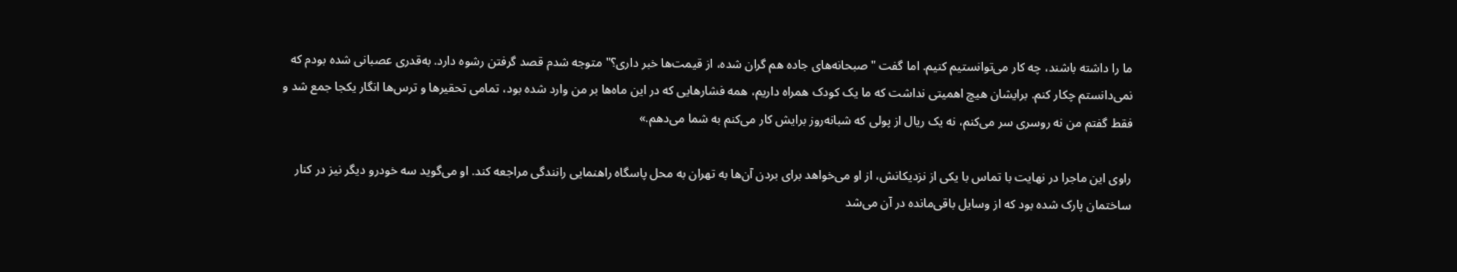ما را داشته باشند، چه کار می‌توانستیم کنیم. اما گفت "صبحانه‌های جاده‌ هم گران شده، از قیمت‌ها خبر داری؟" متوجه شدم قصد گرفتن رشوه دارد. به‌قدری عصبانی شده بودم که نمی‌دانستم چکار کنم. برایشان هیچ اهمیتی نداشت که ما یک کودک همراه داریم، همه فشارهایی که در این ماه‌ها بر من وارد شده بود، تمامی تحقیرها و ترس‌ها انگار یکجا جمع شد و فقط گفتم من نه روسری سر می‌کنم، نه یک ریال از پولی که شبانه‌روز برایش کار می‌کنم به شما می‌دهم.»

راوی این ماجرا در نهایت با تماس با یکی از نزدیکانش، از او می‌خواهد برای بردن آن‌ها به تهران به محل پاسگاه راهنمایی رانندگی مراجعه کند. او می‌گوید سه خودرو دیگر نیز در کنار ساختمان پارک شده بود که از وسایل باقی‌مانده در آن می‌شد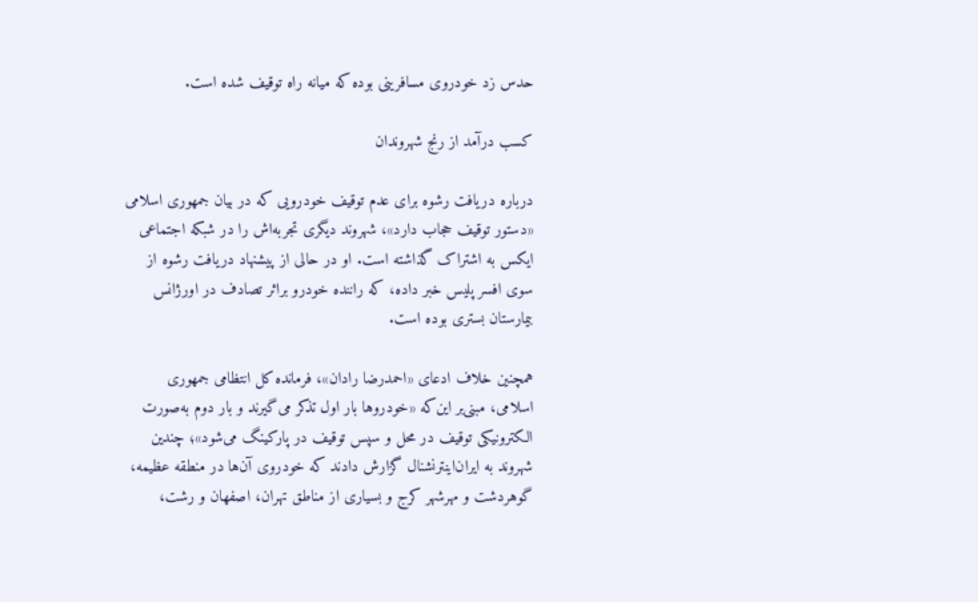حدس زد خودروی مسافرینی بوده که میانه راه توقیف شده است.

کسب درآمد از رنج شهروندان

درباره دریافت رشوه برای عدم توقیف خودرویی که در بیان جمهوری اسلامی «دستور توقیف حجاب دارد»، شهروند دیگری تجربه‌اش را در شبکه اجتماعی ایکس به اشتراک گذاشته است. او در حالی از پیشنهاد دریافت رشوه از سوی افسر پلیس خبر داده، که راننده خودرو براثر تصادف در اورژانس بیمارستان بستری بوده است.

همچنین خلاف ادعای «احمدرضا رادان»، فرمانده کل انتظامی جمهوری اسلامی، مبنی‌بر این‌که «خودروها بار اول تذکر می‌گیرند و بار دوم به‌صورت الکترونیکی توقیف در محل و سپس توقیف در پارکینگ می‌شود»؛ چندین شهروند به ایران‌اینترنشنال گزارش دادند که خودروی آن‌ها در منطقه عظیمه، گوهردشت و مهرشهر کرج و بسیاری از مناطق تهران، اصفهان و رشت،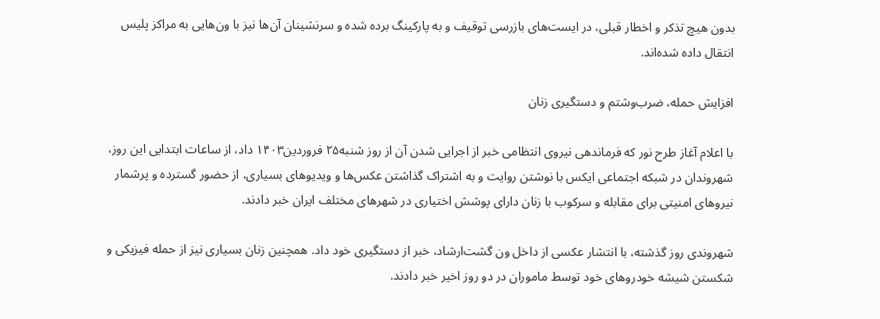بدون هیچ تذکر و اخطار قبلی، در ایست‌های بازرسی توقیف و به پارکینگ برده شده و سرنشینان آن‌ها نیز با ون‌هایی به مراکز پلیس انتقال داده شده‌اند.

افزایش حمله، ضرب‌وشتم و دستگیری زنان

با اعلام آغاز طرح نور که فرماندهی نیروی انتظامی خبر از اجرایی شدن آن از روز شنبه۲۵ فروردین۱۴۰۳ داد، از ساعات ابتدایی این روز، شهروندان در شبکه اجتماعی ایکس با نوشتن روایت و به اشتراک گذاشتن عکس‌ها و ویدیوهای بسیاری، از حضور گسترده و پرشمار نیروهای امنیتی برای مقابله و سرکوب با زنان دارای پوشش اختیاری در شهرهای مختلف ایران خبر دادند.

شهروندی روز گذشته، با انتشار عکسی از داخل ون گشت‌ارشاد، خبر از دستگیری خود داد. همچنین زنان بسیاری نیز از حمله فیزیکی و شکستن شیشه‌ خودروهای خود توسط ماموران در دو روز اخیر خبر دادند.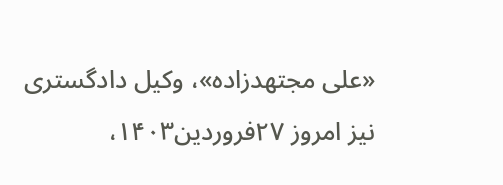«علی مجتهدزاده»، وکیل دادگستری نیز امروز ۲۷فروردین۱۴۰۳،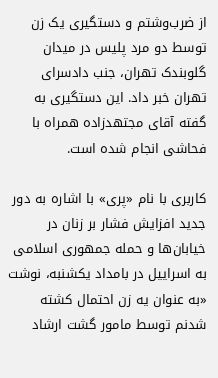از ضرب‌وشتم و دستگیری یک زن  توسط دو مرد پلیس در میدان گلوبندک تهران، جنب دادسرای تهران خبر داد. این دستگیری به گفته آقای مجتهدزاده همراه با فحاشی انجام شده است.

کاربری با نام «پری» با اشاره به دور جدید افزایش فشار بر زنان در خیابان‌ها و حمله جمهوری اسلامی به اسراییل در بامداد یکشنبه، نوشت «به عنوان یه زن احتمال کشته شدنم توسط مامور گشت ارشاد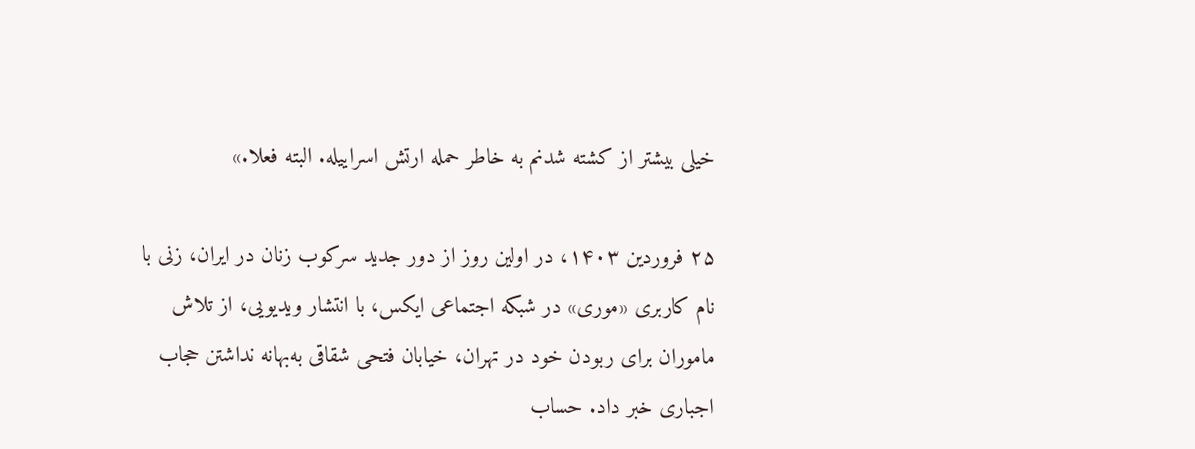خیلی بیشتر از کشته شدنم به خاطر حمله ارتش اسراییله. البته فعلا.»

٢۵ فروردین ١۴٠٣، در اولین روز از دور جدید سرکوب زنان در ایران، زنی با نام کاربری «موری» در شبکه اجتماعی ایکس، با انتشار ویدیویی، از تلاش ماموران برای ربودن خود در تهران، خیابان فتحی شقاقی به‌بهانه نداشتن حجاب اجباری خبر داد. حساب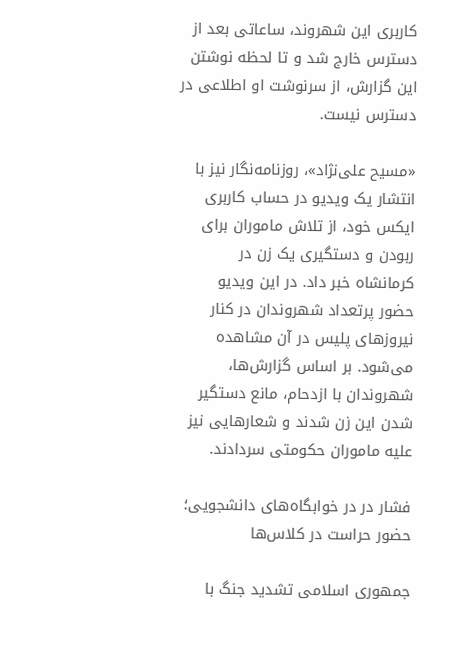کاربری این شهروند، ساعاتی بعد از دسترس خارج شد و تا لحظه نوشتن این گزارش، از سرنوشت او اطلاعی در دسترس نیست.

«مسیح علی‌نژاد»، روزنامه‌‌نگار نیز با انتشار یک ویدیو در حساب کاربری ایکس خود، از تلاش ماموران برای ربودن و دستگیری یک زن در کرمانشاه خبر داد. در این ویدیو  حضور پرتعداد شهروندان در کنار نیروزهای پلیس در آن مشاهده می‌شود. بر اساس گزارش‌‌ها، شهروندان با ازدحام، مانع دستگیر شدن این زن شدند و شعارهایی نیز علیه ماموران حکومتی سردادند.

فشار در در خوابگاه‌های دانشجویی؛ حضور حراست در کلاس‌ها

جمهوری اسلامی تشدید جنگ با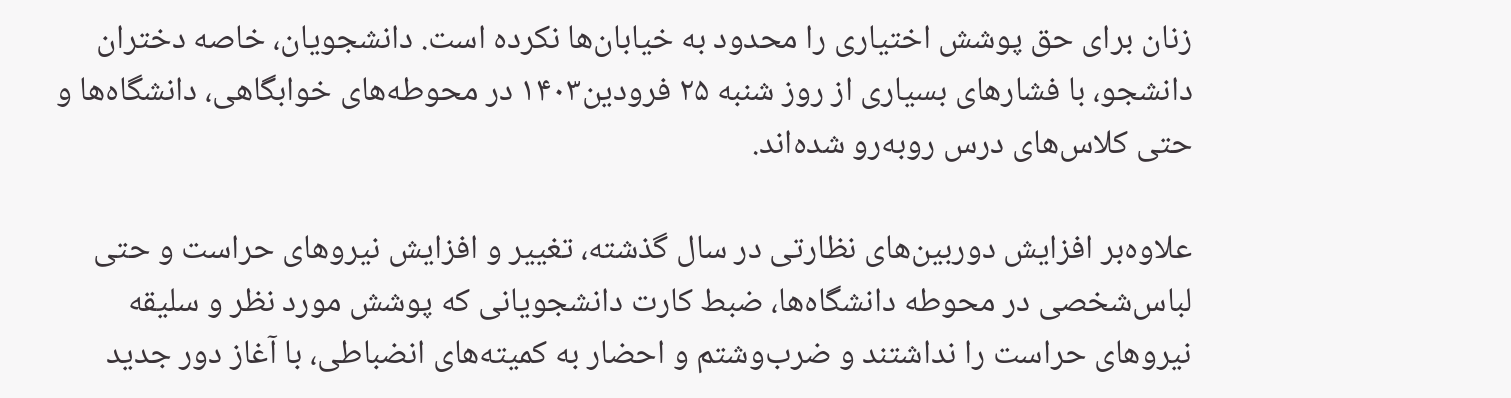زنان برای حق پوشش اختیاری را محدود به خیابان‌ها نکرده است. دانشجویان، خاصه دختران دانشجو، با فشارهای بسیاری از روز شنبه ۲۵ فرودین۱۴۰۳ در محوطه‌های خوابگاهی، دانشگاه‌ها و حتی کلاس‌های درس روبه‌رو شده‌اند.

علاوه‌بر افزایش دوربین‌های نظارتی در سال گذشته، تغییر و افزایش نیروهای حراست و حتی لباس‌شخصی در محوطه دانشگاه‌ها، ضبط کارت دانشجویانی که پوشش مورد نظر و سلیقه نیروهای حراست را نداشتند و ضرب‌وشتم و احضار به کمیته‌های انضباطی، با آغاز دور جدید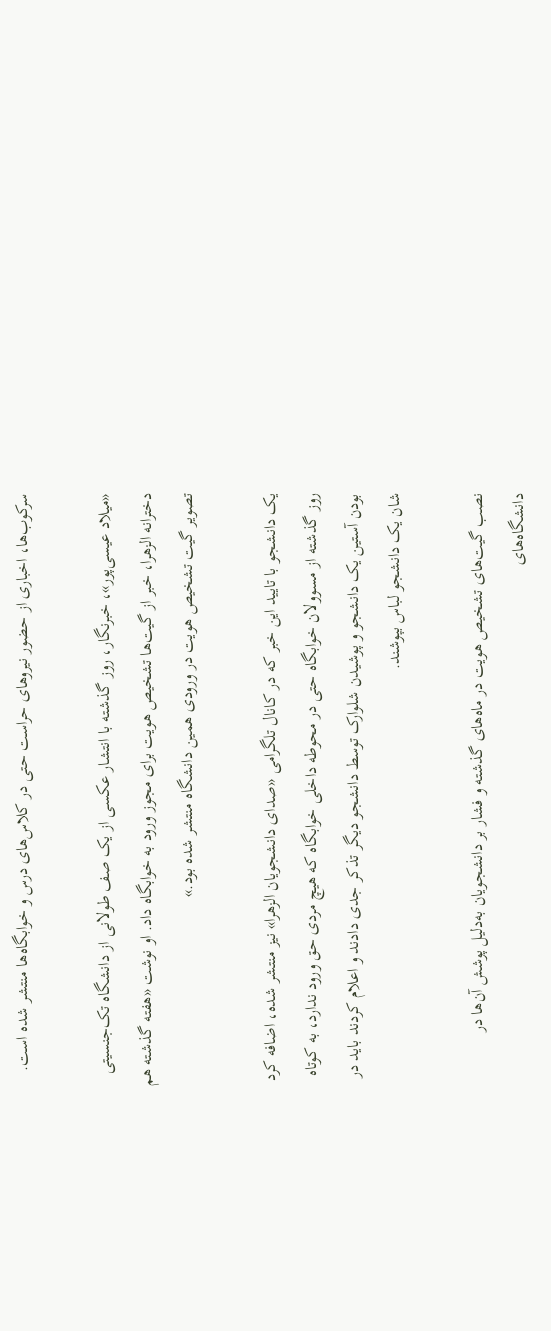سرکوب‌ها، اخباری از حضور نیروهای حراست حتی در کلاس‌های درس و خوابگاه‌ها منتشر شده است.

«میلاد عیسی‌پور»، خبرنگار، روز گذشته با انتشار عکسی از یک صف طولانی از دانشگاه تک‌جنسیتی دخترانه الزهرا، خبر از گیت‌ها تشخیص هویت برای مجوز ورود به خوابگاه داد. او نوشت «هفته گذشته هم تصویر گیت تشخیص هویت در ورودی همین دانشگاه منتشر شده بود.»

یک دانشجو با تایید این خبر که در کانال تلگرامی «صدای دانشجویان الزهرا» نیز منتشر شده، اضافه کرد روز گذشته از مسوولان خوابگاه حتی در محوطه داخلی خوابگاه که هیچ مردی حق ورود ندارد، به کوتاه بودن آستین یک دانشجو و پوشیدن شلوارک توسط دانشجو دیگر تذکر جدی دادند و اعلام کردند باید در شان یک دانشجو لباس بپوشند.

نصب گیت‌های تشخیص هویت در ماه‌های گذشته و فشار بر دانشجویان به‌دلیل پوشش آن‌ها در دانشگاه‌های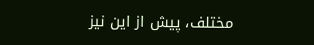مختلف، پیش از این نیز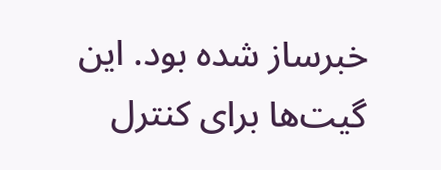خبرساز شده بود. این گیت‌ها برای کنترل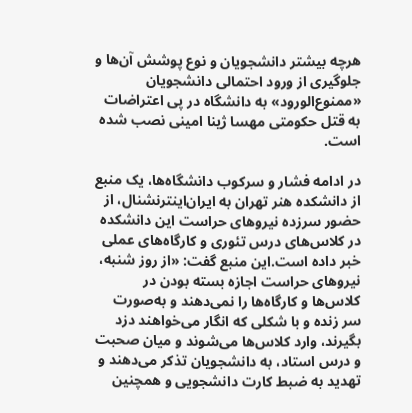هرچه‌ بیشتر دانشجویان و نوع پوشش آن‌ها و جلوگیری از ورود احتمالی دانشجویان «ممنوع‌الورود» به دانشگاه در پی اعتراضات به قتل حکومتی مهسا ژینا امینی نصب شده است.

در ادامه فشار و سرکوب دانشگاه‌ها، یک منبع از دانشکده هنر تهران به ایران‌اینترنشنال، از حضور سرزده نیروهای حراست این دانشکده در کلاس‌های درس تئوری و کارگاه‌های عملی خبر داده است.این منبع گفت: «از روز شنبه، نیروهای حراست اجازه بسته بودن در کلاس‌ها و کارگاه‌ها را نمی‌‌دهند و به‌صورت سر زنده و با شکلی که انگار می‌خواهند دزد بگیرند، وارد کلاس‌ها می‌شوند و میان صحبت و درس استاد، به دانشجویان تذکر می‌دهند و تهدید به ضبط کارت دانشجویی و همچنین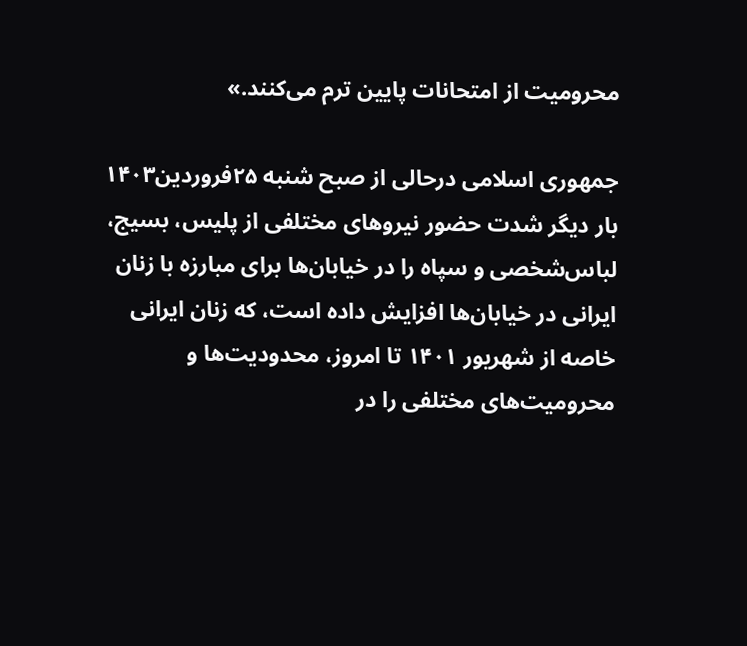محرومیت از امتحانات پایین ترم می‌کنند.»

جمهوری اسلامی درحالی از صبح شنبه ۲۵فروردین۱۴۰۳ بار دیگر شدت حضور نیروهای مختلفی از پلیس، بسیج، لباس‌شخصی و سپاه را در خیابان‌ها برای مبارزه با زنان ایرانی در خیابان‌ها افزایش داده است، که زنان ایرانی خاصه از شهریور ۱۴۰۱ تا امروز، محدودیت‌ها و محرومیت‌های مختلفی را در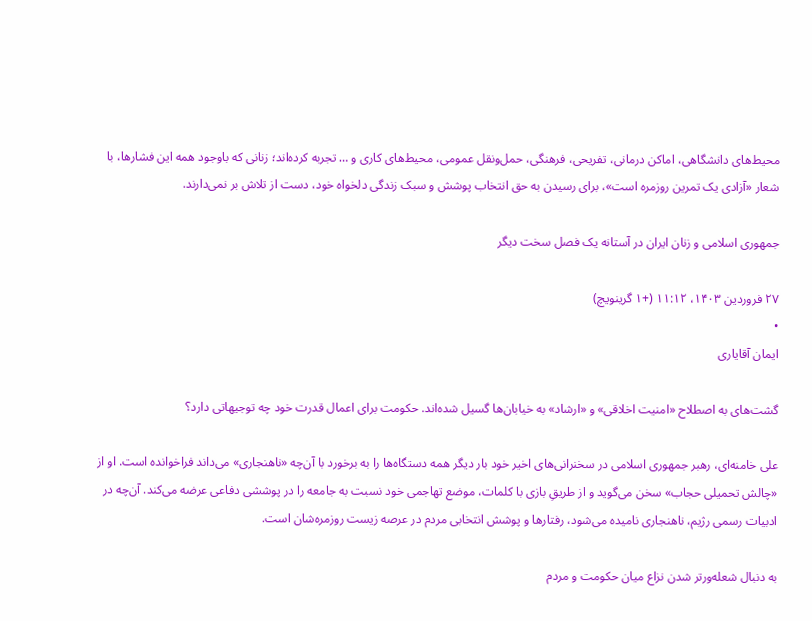محیط‌های دانشگاهی، اماکن درمانی، تفریحی، فرهنگی، حمل‌‌ونقل عمومی، محیط‌های کاری و … تجربه کرده‌اند؛ زنانی که باوجود همه این فشارها، با شعار «آزادی یک تمرین روزمره است»، برای رسیدن به حق انتخاب پوشش و سبک زندگی دلخواه خود، دست از تلاش بر نمی‌دارند.

جمهوری اسلامی و زنان ایران در آستانه‌ یک فصل سخت دیگر

۲۷ فروردین ۱۴۰۳، ۱۱:۱۲ (+۱ گرینویچ)
•
ایمان آقایاری

گشت‌های به اصطلاح «امنیت اخلاقی» و «ارشاد» به خیابان‌ها گسیل شده‌اند. حکومت برای اعمال قدرت خود چه توجیهاتی دارد؟

علی خامنه‌ای، رهبر جمهوری اسلامی در سخنرانی‌های اخیر خود بار دیگر همه دستگاه‌ها را به برخورد با آن‌چه «ناهنجاری» می‌داند فراخوانده است. او از «چالش تحمیلی حجاب» سخن می‌گوید و از طریقِ بازی با کلمات، موضع تهاجمی خود نسبت به جامعه را در پوششی دفاعی عرضه می‌کند. آن‌چه در ادبیات رسمی رژیم، ناهنجاری نامیده می‌شود، رفتارها و پوشش انتخابی مردم در عرصه زیست روزمره‌شان است.

به دنبال شعله‌ورتر شدن نزاع میان حکومت و مردم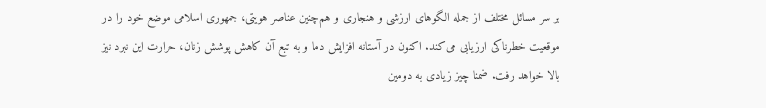بر سر مسائل مختلف از جمله الگوهای ارزشی و هنجاری و هم‌چنین عناصر هویتی، جمهوری اسلامی موضع خود را در موقعیت خطرناکی ارزیابی می‌کند. اکنون در آستانه افزایش دما و به تبع آن کاهش پوشش زنان، حرارت این نبرد نیز بالا خواهد رفت. ضمنا چیز زیادی به دومین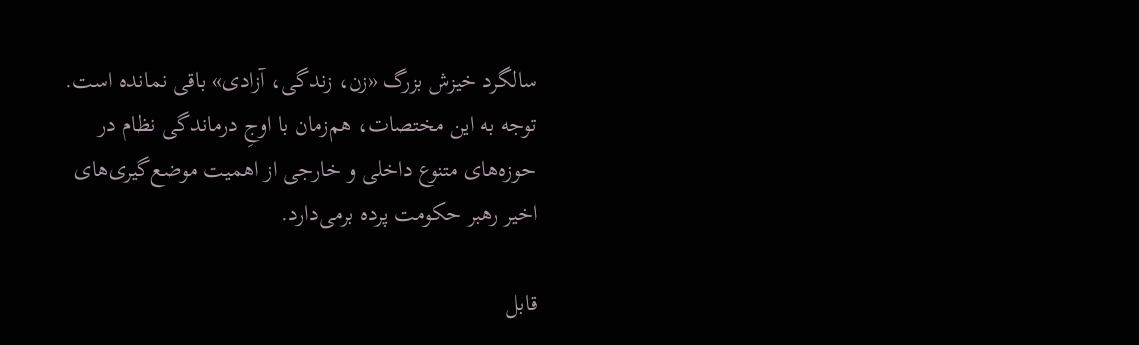سالگرد خیزش بزرگ «زن، زندگی، آزادی» باقی نمانده است. توجه به این مختصات، هم‌زمان با اوجِ درماندگی نظام در حوزه‌های متنوع داخلی و خارجی از اهمیت موضع‌گیری‌های اخیر رهبر حکومت پرده برمی‌دارد.

قابل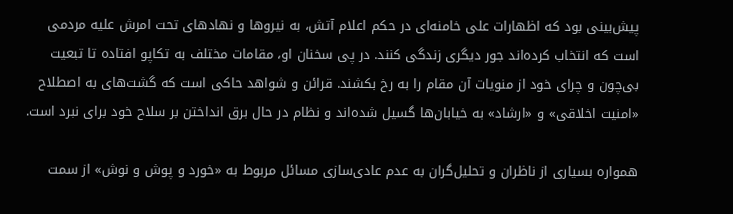پیش‌بینی بود که اظهارات علی خامنه‌ای در حکم اعلام آتش، به نیروها و نهادهای تحت امرش علیه مردمی است که انتخاب کرده‌اند جور دیگری زندگی کنند. در پی سخنان او، مقامات مختلف به تکاپو افتاده تا تبعیت بی‌چون و چرای خود از منویات آن مقام را به رخ بکشند. قرائن و شواهد حاکی است که گشت‌های به اصطلاح «امنیت اخلاقی» و «ارشاد» به خیابان‌ها گسیل شده‌اند و نظام در حال برق انداختن بر سلاح خود برای نبرد است.

همواره بسیاری از ناظران و تحلیل‌گران به عدم عادی‌سازی مسائل مربوط به «خورد و پوش و نوش» از سمت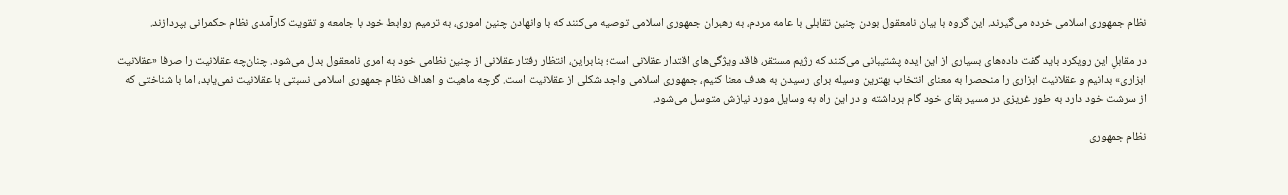نظام جمهوری اسلامی خرده می‌گیرند. این گروه با بیان نامعقول بودن چنین تقابلی با عامه مردم، به رهبران جمهوری اسلامی توصیه می‌کنند که با وانهادن چنین اموری، به ترمیم روابط خود با جامعه و تقویت کارآمدی نظام حکمرانی بپردازند.

در مقابلِ این رویکرد باید گفت داده‌های بسیاری از این ایده پشتیبانی می‌کنند که رژیم مستقر، فاقد ویژگی‌های اقتدار عقلانی است؛ بنابراین، انتظار رفتار عقلانی از چنین نظامی خود به امری نامعقول بدل می‌شود. چنان‌چه عقلانیت را صرفا «عقلانیت ابزاری» بدانیم و عقلانیت ابزاری را منحصرا به معنای انتخاب بهترین وسیله برای رسیدن به هدف معنا کنیم، جمهوری اسلامی واجد شکلی از عقلانیت است. گرچه ماهیت و اهداف نظام جمهوری اسلامی نسبتی با عقلانیت نمی‌یابد، اما با شناختی که از سرشت خود دارد به طور غریزی در مسیر بقای خود گام برداشته و در این راه به وسایل مورد نیازش متوسل می‌شود.

نظام جمهوری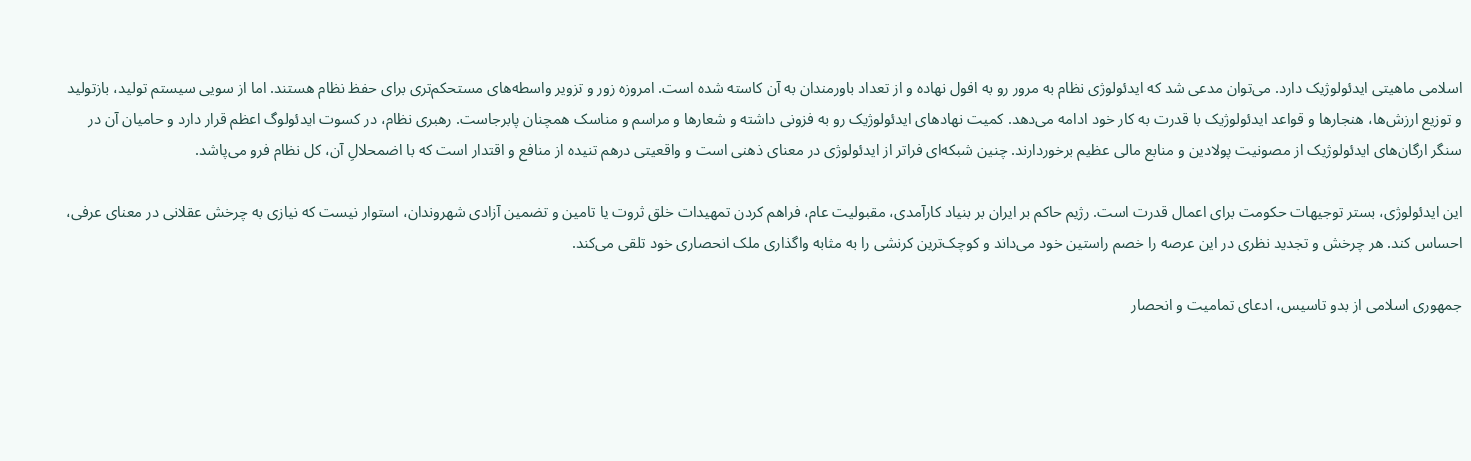اسلامی ماهیتی ایدئولوژیک دارد. می‌توان مدعی شد که ایدئولوژی نظام به مرور رو به افول نهاده و از تعداد باورمندان به آن کاسته شده است. امروزه زور و تزویر واسطه‌های مستحکم‌تری برای حفظ نظام هستند. اما از سویی سیستم تولید، بازتولید و توزیع ارزش‌‌ها، هنجارها و قواعد ایدئولوژیک با قدرت به کار خود ادامه می‌دهد. کمیت نهادهای ایدئولوژیک رو به فزونی داشته و شعارها و مراسم و مناسک همچنان پابرجاست. رهبری نظام، در کسوت ایدئولوگ اعظم قرار دارد و حامیان آن در سنگر ارگان‌های ایدئولوژیک از مصونیت پولادین و منابع مالی عظیم برخوردارند. چنین شبکه‌ای فراتر از ایدئولوژی در معنای ذهنی است و واقعیتی درهم تنیده از منافع و اقتدار است که با اضمحلالِ آن، کل نظام فرو می‌پاشد.

این ایدئولوژی، بستر توجیهات حکومت برای اعمال قدرت است. رژیم حاکم بر ایران بر بنیاد کارآمدی، مقبولیت عام، فراهم کردن تمهیدات خلق ثروت یا تامین و تضمین آزادی شهروندان، استوار نیست که نیازی به چرخش عقلانی در معنای عرفی، احساس کند. هر چرخش و تجدید نظری در این عرصه را خصم راستین خود می‌داند و کوچک‌ترین کرنشی را به مثابه واگذاری ملک انحصاری خود تلقی می‌کند.

جمهوری اسلامی از بدو تاسیس، ادعای تمامیت و انحصار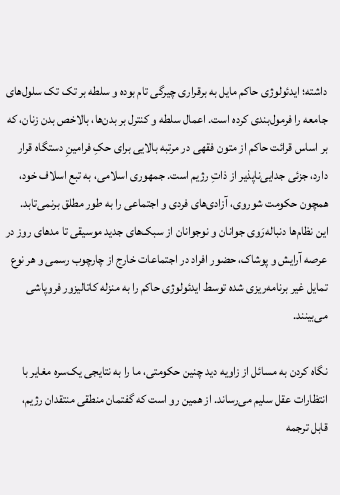داشته؛ ایدئولوژی حاکم مایل به برقراری چیرگی تام بوده و سلطه بر تک تک سلول‌های جامعه را فرمول‌بندی کرده است. اعمال سلطه و کنترل بر بدن‌ها، بالاخص بدن زنان، که بر اساس قرائت حاکم از متون فقهی در مرتبه بالایی برای حکِ فرامینِ دستگاه قرار دارد، جزئی جدایی‌ناپذیر از ذاتِ رژیم است. جمهوری اسلامی، به تبع اسلاف خود، همچون حکومت شوروی، آزادی‌های فردی و اجتماعی را به طور مطلق برنمی‌تابد. این نظام‌ها دنباله‌رَوی جوانان و نوجوانان از سبک‌های جدید موسیقی تا مدهای روز در عرصه آرایش و پوشاک، حضور افراد در اجتماعات خارج از چارچوب رسمی و هر نوع تمایل غیر برنامه‌ریزی شده توسط ایدئولوژی حاکم را به منزله کاتالیزور فروپاشی می‌بینند.

نگاه کردن به مسائل از زاویه دید چنین حکومتی، ما را به نتایجی یک‌سره مغایر با انتظارات عقل سلیم می‌رساند. از همین رو است که گفتمان منطقی منتقدان رژیم، قابل ترجمه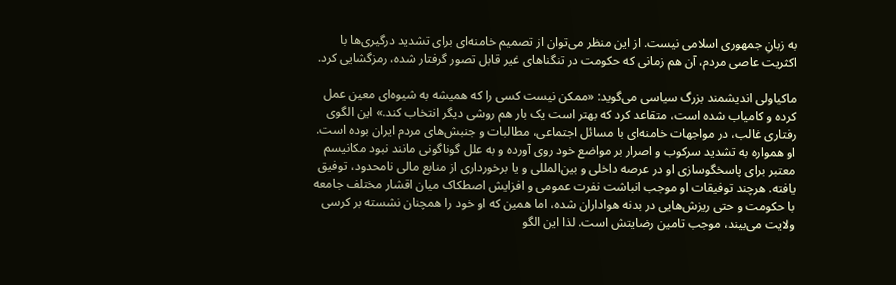به زبانِ جمهوری اسلامی نیست. از این منظر می‌توان از تصمیم خامنه‌ای برای تشدید درگیری‌ها با اکثریت عاصی مردم، آن هم زمانی که حکومت در تنگناهای غیر قابل تصور گرفتار شده، رمزگشایی کرد.

ماکیاولی اندیشمند بزرگ سیاسی می‌گوید: «ممکن نیست کسی را که همیشه به شیوه‌ای معین عمل کرده و کامیاب شده است، متقاعد کرد که بهتر است یک بار هم روشی دیگر انتخاب کند.» این الگوی رفتاری غالب، در مواجهات خامنه‌ای با مسائل اجتماعی، مطالبات و جنبش‌های مردم ایران بوده است. او همواره به تشدید سرکوب و اصرار بر مواضع خود روی آورده و به علل گوناگونی مانند نبود مکانیسم معتبر برای پاسخگوسازی‌ او در عرصه داخلی و بین‌المللی و یا برخورداری از منابع مالی نامحدود، توفیق یافته. هرچند توفیقات او موجب انباشت نفرت عمومی و افزایش اصطکاک میان اقشار مختلف جامعه با حکومت و حتی ریزش‌هایی در بدنه هواداران شده، اما همین که او خود را همچنان نشسته بر کرسی ولایت می‌بیند، موجب تامین رضایتش است. لذا این الگو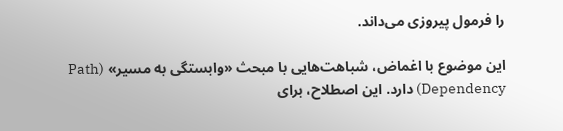را فرمول پیروزی می‌داند.

این موضوع با اغماض، شباهت‌هایی با مبحث «وابستگی به مسیر» (Path Dependency) دارد. این اصطلاح، برای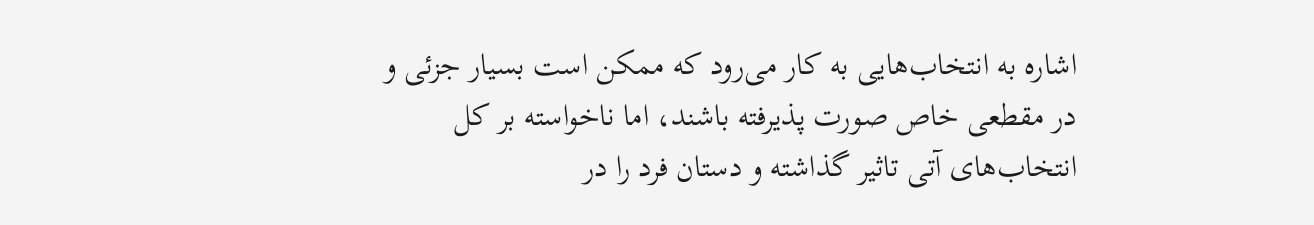اشاره به انتخاب‌هایی به کار می‌رود که ممکن است بسیار جزئی و در مقطعی خاص صورت پذیرفته باشند، اما ناخواسته بر کل انتخاب‌های آتی تاثیر گذاشته و دستان فرد را در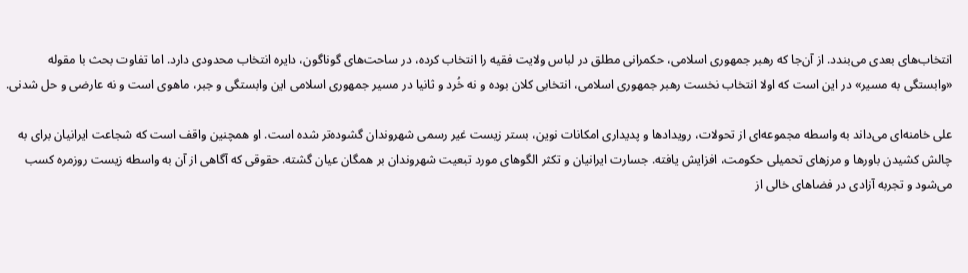انتخاب‌های بعدی می‌بندد. از آن‌جا که رهبر جمهوری اسلامی، حکمرانی مطلق در لباس ولایت فقیه را انتخاب کرده، در ساحت‌های گوناگون، دایره انتخاب محدودی دارد. اما تفاوت بحث با مقوله «وابستگی به مسیر» در این است که اولا انتخاب نخست رهبر جمهوری اسلامی، انتخابی کلان بوده و نه خُرد و ثانیا در مسیر جمهوری اسلامی این وابستگی و جبر، ماهوی است و نه عارضی و حل شدنی.

علی خامنه‌ای می‌داند به واسطه مجموعه‌ای از تحولات، رویدادها و پدیداری امکانات نوین، بستر زیست غیر رسمی شهروندان گشوده‌تر شده است. او همچنین واقف است که شجاعت ایرانیان برای به چالش کشیدن باورها و مرزهای تحمیلی حکومت، افزایش یافته. جسارت ایرانیان و تکثر الگوهای مورد تبعیت شهروندان بر همگان عیان گشته. حقوقی که آگاهی از آن به واسطه زیست روزمره کسب می‌شود و تجربه آزادی در فضاهای خالی از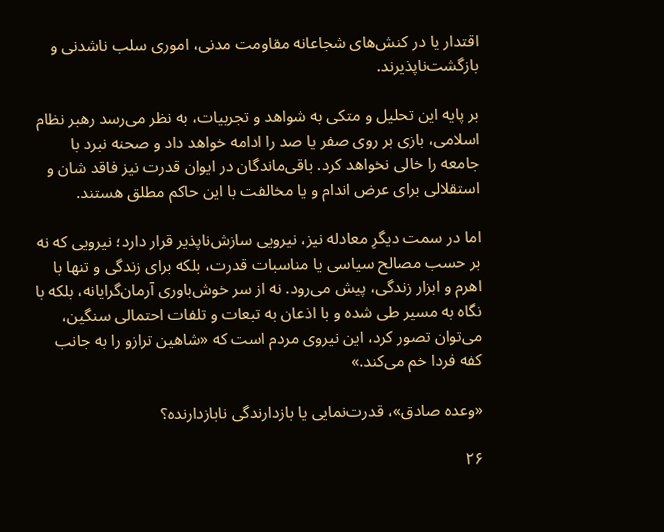اقتدار یا در کنش‌های شجاعانه مقاومت مدنی، اموری سلب ناشدنی و بازگشت‌ناپذیرند.

بر پایه این تحلیل و متکی به شواهد و تجربیات، به نظر می‌رسد رهبر نظام اسلامی، بازی بر روی صفر یا صد را ادامه خواهد داد و صحنه نبرد با جامعه را خالی نخواهد کرد. باقی‌ماندگان در ایوان قدرت نیز فاقد شان و استقلالی برای عرض اندام و یا مخالفت با این حاکم مطلق هستند.

اما در سمت دیگرِ معادله نیز، نیرویی سازش‌ناپذیر قرار دارد؛ نیرویی که نه بر حسب مصالح سیاسی یا مناسبات قدرت، بلکه برای زندگی و تنها با اهرم و ابزار زندگی، پیش می‌رود. نه از سر خوش‌باوری آرمان‌گرایانه، بلکه با نگاه به مسیر طی شده و با اذعان به تبعات و تلفات احتمالی سنگین، می‌توان تصور کرد، این نیروی مردم است که «شاهین ترازو را به جانب کفه فردا خم می‌کند.»

«وعده صادق»، قدرت‌نمایی یا بازدارندگی نابازدارنده؟

۲۶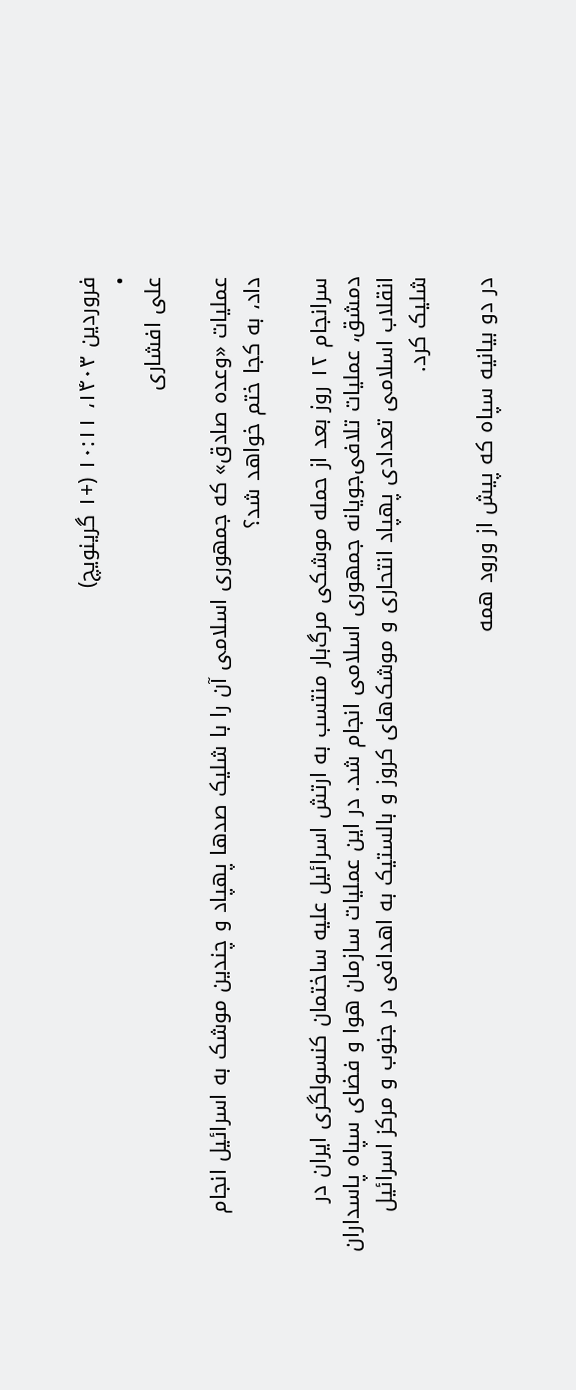فروردین ۱۴۰۳، ۱۰:۱۱ (+۱ گرینویچ)
•
علی افشاری

عملیات «وعده صادق» که جمهوری اسلامی آن را با شلیک صدها پهپاد و چندین موشک به اسرائیل انجام داد، به کجا ختم خواهد شد؟

سرانجام ۱۲ روز بعد از حمله موشکی مرگ‌بار منتسب به ارتش اسرائیل علیه ساختمان کنسولگری ایران در دمشق، عملیات تلافی‌جویانه جمهوری اسلامی انجام شد. در این عملیات سازمان هوا ‌و فضای سپاه پاسداران انقلاب اسلامی تعدادی پهپاد انتحاری و موشک‌های کروز و بالستیک به اهدافی در جنوب ‌و‌ مرکز اسرائیل شلیک کرد.

در دو بیانیه سپاه که پیش از ورود همه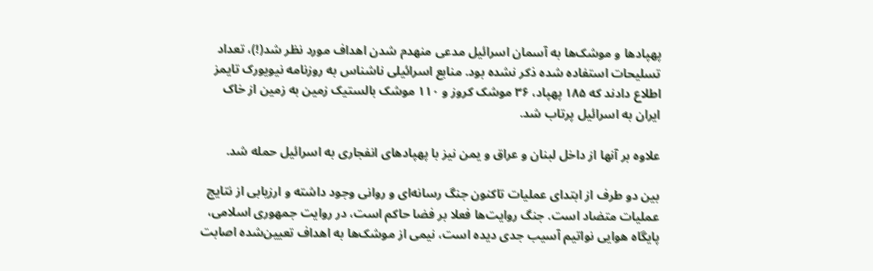پهپادها و موشک‌ها به آسمان اسرائیل مدعی منهدم شدن اهداف مورد‌ نظر شد(!)، تعداد تسلیحات استفاده شده ذکر نشده بود. منابع اسرائیلی ناشناس به روزنامه نیویورک تایمز اطلاع دادند که ۱۸۵ پهپاد، ۳۶ موشک کروز و ۱۱۰ موشک بالستیک زمین به زمین از خاک ایران به اسرائیل پرتاب شد.

علاوه بر آنها از داخل لبنان و عراق و یمن نیز با پهپادهای انفجاری به اسرائیل حمله شد.

بین دو طرف از ابتدای عملیات تاکنون جنگ رسانه‌ای و روانی وجود داشته و ارزیابی از نتایج عملیات متضاد است. جنگ روایت‌ها فعلا بر فضا حاکم است، در روایت جمهوری اسلامی، پایگاه هوایی نواتیم آسیب جدی دیده است، نیمی از موشک‌ها به اهداف تعیین‌شده اصابت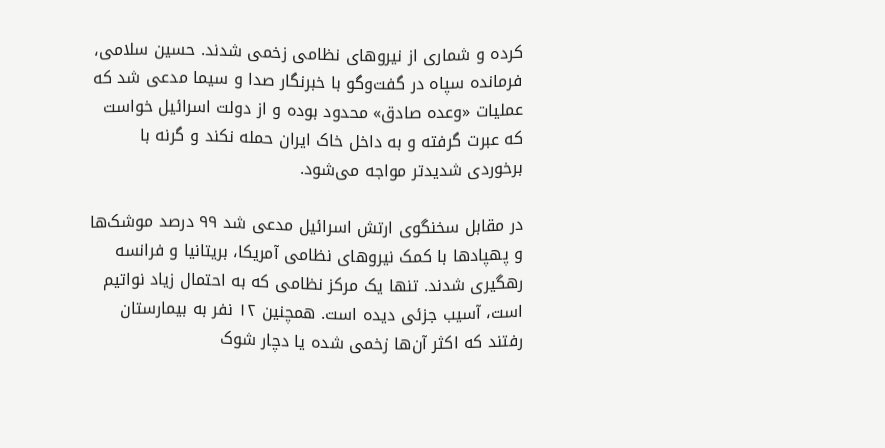کرده و شماری از نیروهای نظامی زخمی شدند. حسین سلامی، فرمانده سپاه در گفت‌وگو با خبرنگار صدا ‌و سیما مدعی شد که عملیات «وعده صادق» محدود بوده و از دولت اسرائیل خواست که عبرت گرفته و به داخل خاک ایران حمله نکند و گرنه با برخوردی شدیدتر مواجه می‌شود.

در مقابل سخنگوی ارتش اسرائیل مدعی شد ۹۹ درصد موشک‌ها و پهپادها با کمک نیروهای نظامی آمریکا، بریتانیا و فرانسه رهگیری شدند. تنها یک مرکز نظامی که به احتمال زیاد نواتیم است، آسیب جزئی دیده است. همچنین ۱۲ نفر به بیمارستان رفتند که اکثر آن‌ها زخمی شده یا دچار شوک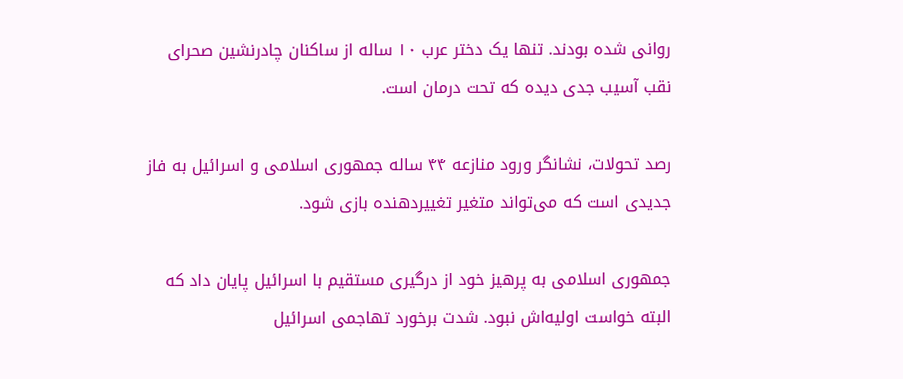روانی شده بودند. تنها یک دختر عرب ۱۰ ساله از ساکنان چادرنشین صحرای نقب آسیب جدی دیده که تحت درمان است.

رصد تحولات، نشانگر ورود منازعه ۴۴ ساله جمهوری اسلامی و اسرائیل به فاز جدیدی است که می‌تواند متغیر تغییردهنده بازی شود.

جمهوری اسلامی به پرهیز خود از درگیری مستقیم با اسرائیل پایان داد که البته خواست اولیه‌اش نبود. شدت برخورد تهاجمی اسرائیل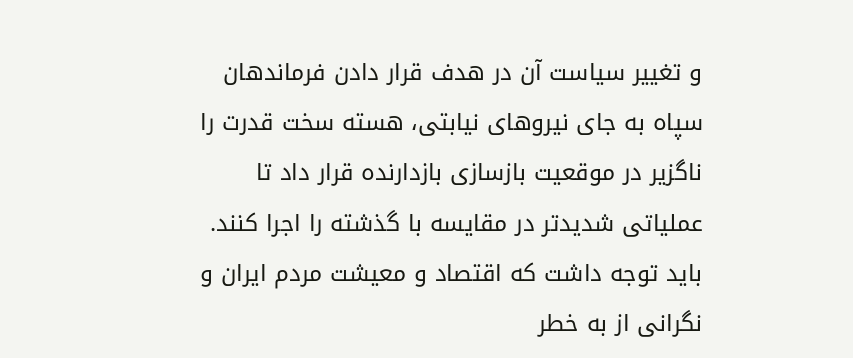و تغییر سیاست آن در هدف قرار دادن فرماندهان سپاه به جای نیروهای نیابتی، هسته سخت قدرت را ناگزیر در موقعیت بازسازی بازدارنده قرار داد تا عملیاتی شدیدتر در مقایسه با گذشته را اجرا کنند. باید توجه داشت که اقتصاد‌ و معیشت مردم ایران و نگرانی از به خطر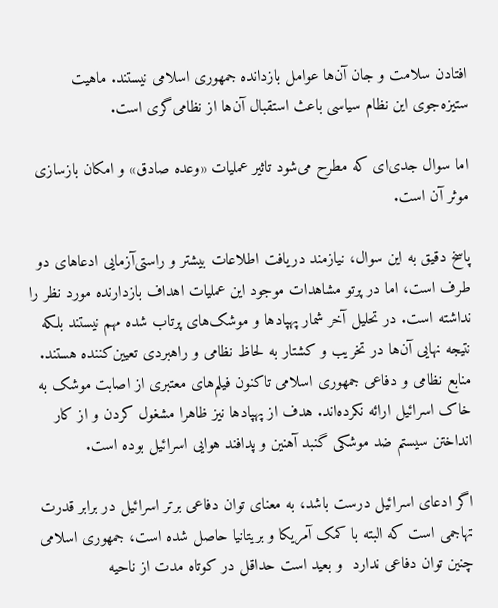افتادن سلامت و جان آن‌ها عوامل بازدانده جمهوری اسلامی نیستند. ماهیت ستیزه‌جوی این نظام سیاسی باعث استقبال آن‌ها از نظامی‌گری است.

اما سوال جدی‌ای که مطرح می‌شود تاثیر عملیات «وعده صادق» و امکان بازسازی موثر آن است.

پاسخ دقیق به این سوال، نیازمند دریافت اطلاعات بیشتر و راستی‌آزمایی ادعاهای دو طرف است، اما در پرتو مشاهدات موجود این عملیات اهداف بازدارنده مورد نظر را نداشته است. در تحلیل آخر شمار پهپادها و موشک‌های پرتاب شده مهم نیستند بلکه نتیجه نهایی آن‌ها در تخریب و کشتار به لحاظ نظامی و راهبردی تعیین‌کننده هستند. منابع نظامی و دفاعی جمهوری اسلامی تاکنون فیلم‌های معتبری از اصابت موشک به خاک اسرائیل ارائه نکرده‌اند. هدف از پهپادها نیز ظاهرا مشغول کردن و از کار انداختن سیستم ضد موشکی گنبد آهنین و پدافند هوایی اسرائیل بوده است.

اگر ادعای اسرائیل درست باشد، به معنای توان دفاعی برتر اسرائیل در برابر قدرت تهاجمی است که البته با کمک آمریکا ‌و بریتانیا حاصل شده است، جمهوری اسلامی چنین توان دفاعی ندارد ‌ و بعید است حداقل در کوتاه مدت از ناحیه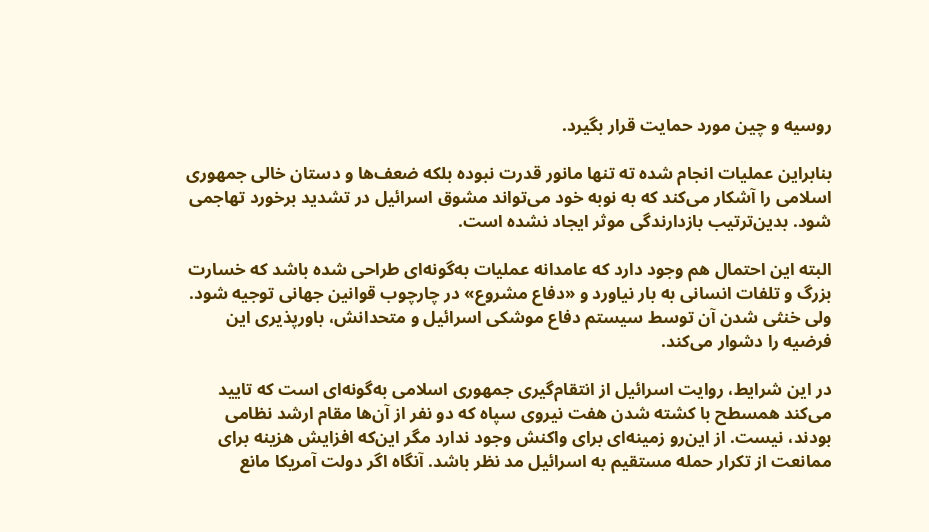روسیه و چین مورد حمایت قرار بگیرد.

بنابراین عملیات انجام شده ته تنها مانور قدرت نبوده بلکه ضعف‌ها و دستان خالی جمهوری اسلامی را آشکار می‌کند که به نوبه خود می‌تواند مشوق اسرائیل در تشدید برخورد تهاجمی شود. بدین‌ترتیب بازدارندگی موثر ایجاد نشده است.

البته این احتمال هم وجود دارد که عامدانه عملیات به‌گونه‌ای طراحی شده باشد که خسارت بزرگ و تلفات انسانی به بار نیاورد و «دفاع مشروع» در چارچوب قوانین جهانی توجیه شود. ولی خنثی شدن آن توسط سیستم دفاع موشکی اسرائیل و متحدانش، باورپذیری این فرضیه را دشوار می‌کند.

در این شرایط، روایت اسرائیل از انتقام‌گیری جمهوری اسلامی به‌گونه‌ای است که تایید می‌کند همسطح با کشته شدن هفت نیروی سپاه که دو نفر از آن‌ها مقام ارشد نظامی بودند، نیست. از این‌رو زمینه‌ای برای واکنش وجود ندارد مگر این‌که افزایش هزینه برای ممانعت از تکرار حمله مستقیم به اسرائیل مد نظر باشد. آنگاه اگر دولت آمریکا مانع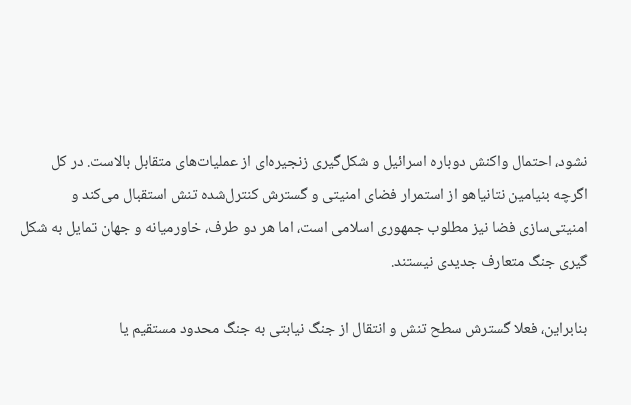نشود، احتمال واکنش دوباره اسرائیل و شکل‌گیری زنجیره‌ای از عملیات‌های متقابل بالاست. در کل اگرچه بنیامین نتانیاهو از استمرار فضای امنیتی و گسترش کنترل‌شده تنش استقبال می‌کند و امنیتی‌سازی فضا نیز مطلوب جمهوری اسلامی است، اما هر دو طرف، خاورمیانه و جهان تمایل به شکل گیری جنگ متعارف جدیدی نیستند.

بنابراین، فعلا گسترش سطح تنش و انتقال از جنگ نیابتی به جنگ محدود مستقیم یا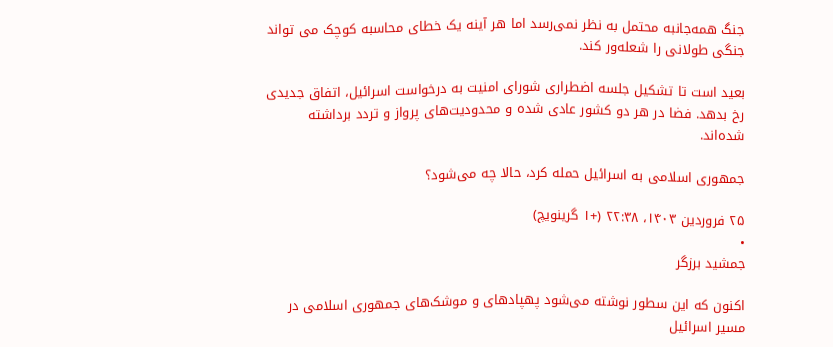جنگ همه‌جانبه محتمل به نظر نمی‌‌رسد اما هر آینه یک خطای محاسبه کوچک می تواند جنگی طولانی را شعله‌ور کند.

بعید است تا تشکیل جلسه اضطراری شورای امنیت به درخواست اسرائیل، اتفاق جدیدی رخ بدهد. فضا در هر دو کشور عادی شده و محدودیت‌های پرواز و تردد برداشته شده‌اند.

جمهوری اسلامی به اسرائیل حمله کرد، حالا چه می‌شود؟

۲۵ فروردین ۱۴۰۳، ۲۲:۳۸ (+۱ گرینویچ)
•
جمشید برزگر

اکنون که این سطور نوشته می‌شود پهپادهای و موشک‌های جمهوری اسلامی در مسیر اسرائیل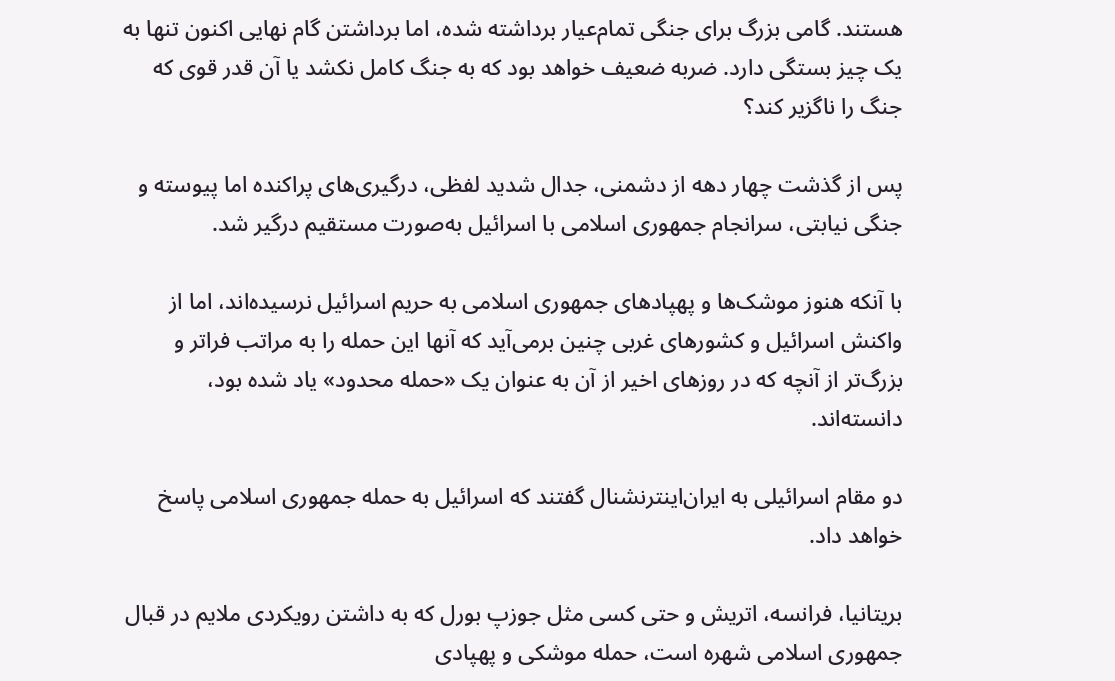هستند. گامی بزرگ برای جنگی تمام‌عیار برداشته شده، اما برداشتن گام نهایی اکنون تنها به یک چیز بستگی دارد. ضربه ضعیف خواهد بود که به جنگ کامل نکشد یا آن قدر قوی که جنگ را ناگزیر کند؟

پس از گذشت چهار دهه از دشمنی، جدال شدید لفظی، درگیری‌ها‌ی پراکنده اما پیوسته و جنگی نیابتی، سرانجام جمهوری اسلامی با اسرائیل به‌صورت مستقیم درگیر شد.

با آنکه هنوز موشک‌ها و پهپادهای جمهوری اسلامی به حریم اسرائیل نرسیده‌اند، اما از واکنش اسرائیل و کشورهای غربی چنین برمی‌آید که آنها این حمله را به مراتب فراتر و بزرگ‌تر از آنچه که در روزهای اخیر از آن به عنوان یک «حمله محدود» یاد شده بود، دانسته‌اند.

دو مقام اسرائیلی به ایران‌اینترنشنال گفتند که اسرائیل به حمله جمهوری اسلامی پاسخ خواهد داد.

بریتانیا، فرانسه، اتریش و حتی کسی مثل جوزپ بورل که به داشتن رویکردی ملایم در قبال جمهوری اسلامی شهره است، حمله موشکی و پهپادی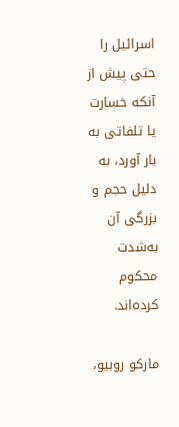اسرائیل را حتی پیش از آنکه خسارت یا تلفاتی به بار آورد، به دلیل حجم و بزرگی آن به‌شدت محکوم کرده‌اند.

مارکو روبیو،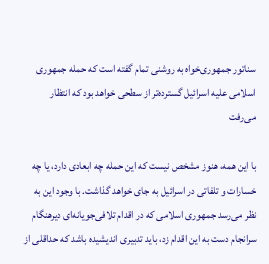سناتور جمهوری‌خواه به روشنی تمام گفته است که حمله جمهوری اسلامی علیه اسرائیل گسترده‌تر از سطحی خواهد بود که انتظار می‌رفت

با این همه، هنوز مشخص نیست که این حمله چه ابعادی دارد، یا چه خسارات و تلفاتی در اسرائیل به جای خواهد گذاشت. با وجود این به نظر می‌رسد جمهوری اسلامی که در اقدام تلافی‌جویانه‌ای دیرهنگام سرانجام دست به این اقدام زد، باید تدبیری اندیشیده باشد که حداقلی از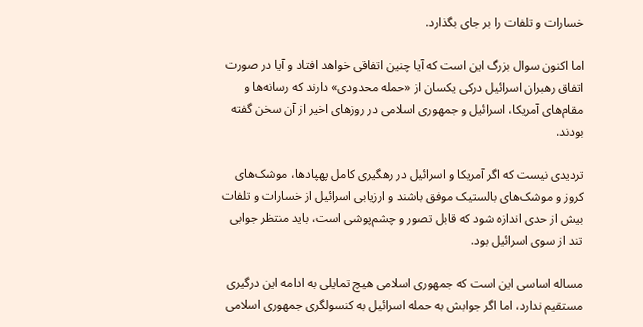خسارات و تلفات را بر جای بگذارد.

اما اکنون سوال بزرگ این است که آیا چنین اتفاقی خواهد افتاد و آیا در صورت اتفاق رهبران اسرائیل درکی یکسان از «حمله محدودی» دارند که رسانه‌ها و مقام‌های آمریکا، اسرائیل و جمهوری اسلامی در روزهای اخیر از آن سخن گفته بودند.

تردیدی نیست که اگر آمریکا و اسرائیل در رهگیری کامل پهپادها، موشک‌های کروز و موشک‌های بالستیک موفق باشند و ارزیابی اسرائیل از خسارات و تلفات بیش از حدی اندازه شود که قابل تصور و چشم‌پوشی است، باید منتظر جوابی تند از سوی اسرائیل بود.

مساله اساسی این است که جمهوری اسلامی هیچ تمایلی به ادامه این درگیری مستقیم ندارد، اما اگر جوابش به حمله اسرائیل به کنسولگری جمهوری اسلامی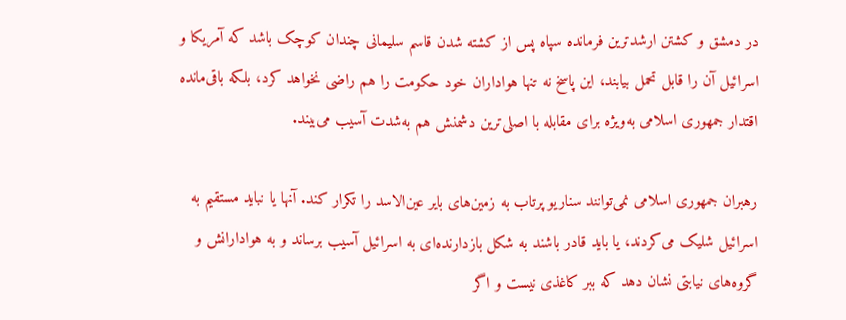در دمشق و کشتن ارشدترین فرمانده سپاه پس از کشته شدن قاسم سلیمانی چندان کوچک باشد که آمریکا و اسرائیل آن را قابل تحمل بیابند، این پاسخ نه تنها هواداران خود حکومت را هم راضی نخواهد کرد، بلکه باقی‌مانده اقتدار جمهوری اسلامی به‌ویژه برای مقابله با اصلی‌ترین دشمنش هم به‌شدت آسیب می‌بیند.

رهبران جمهوری اسلامی نمی‌توانند سناریو پرتاب به زمین‌های بایر عین‌الاسد را تکرار کند. آنها یا نباید مستقیم به اسرائیل شلیک می‌کردند، یا باید قادر باشند به شکل بازدارنده‌ای به اسرائیل آسیب برساند و به هوادارانش و گروه‌های نیابتی نشان دهد که ببر کاغذی نیست و اگر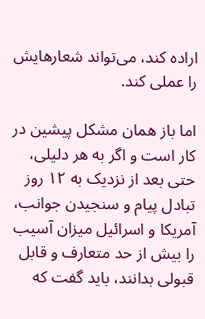اراده کند، می‌تواند شعارهایش را عملی کند.

اما باز همان مشکل پیشین در کار است و اگر به هر دلیلی، حتی بعد از نزدیک به ۱۲ روز تبادل پیام و سنجیدن جوانب، آمریکا و اسرائیل میزان آسیب را بیش از حد متعارف و قابل قبولی بدانند، باید گفت که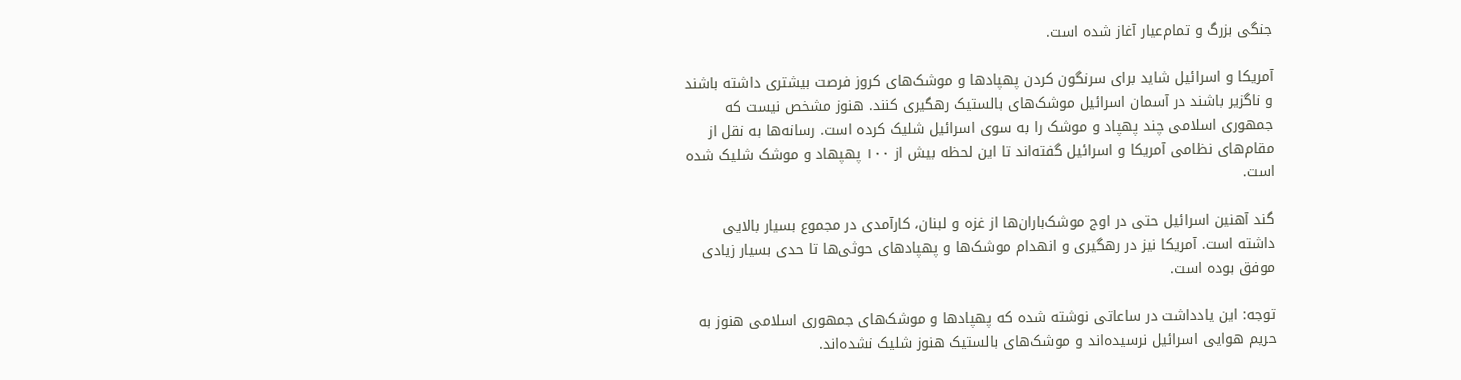جنگی بزرگ و تمام‌عیار آغاز شده است.

آمریکا و اسرائیل شاید برای سرنگون کردن پهپادها و موشک‌های کروز فرصت بیشتری داشته باشند و ناگزیر باشند در آسمان اسرائیل موشک‌های بالستیک رهگیری کنند. هنوز مشخص نیست که جمهوری اسلامی چند پهپاد و موشک را به سوی اسرائیل شلیک کرده است. رسانه‌ها به نقل از مقام‌های نظامی آمریکا و اسرائیل گفته‌اند تا این لحظه بیش از ۱۰۰ پهپهاد و موشک شلیک شده است.

گند آهنین اسرائیل حتی در اوج موشک‌باران‌ها از غزه و لبنان، کارآمدی در مجموع بسیار بالایی داشته است. آمریکا نیز در رهگیری و انهدام موشک‌ها و پهپادهای حوثی‌ها تا حدی بسیار زیادی موفق بوده است.

توجه: این یادداشت در ساعاتی نوشته شده که پهپادها و موشک‌های جمهوری اسلامی هنوز به حریم هوایی اسرائیل نرسیده‌اند و موشک‌های بالستیک هنوز شلیک نشده‌اند.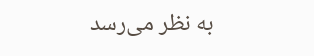به نظر می‌رسد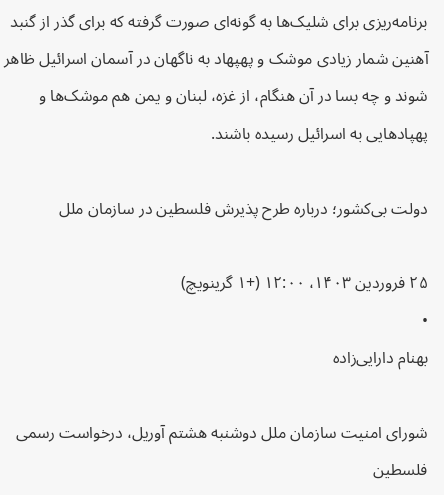برنامه‌ریزی برای شلیک‌ها به گونه‌ای صورت گرفته که برای گذر از گنبد آهنین شمار زیادی موشک و پهپهاد به ناگهان در آسمان اسرائیل ظاهر شوند و چه بسا در آن هنگام، از غزه، لبنان و یمن هم موشک‌ها و پهپادهایی به اسرائیل رسیده باشند.

دولت بی‌کشور؛ درباره طرح پذیرش فلسطین در سازمان ملل

۲۵ فروردین ۱۴۰۳، ۱۲:۰۰ (+۱ گرینویچ)
•
بهنام دارایی‌زاده

شورای امنیت سازمان ملل دوشنبه هشتم آوریل، درخواست رسمی فلسطین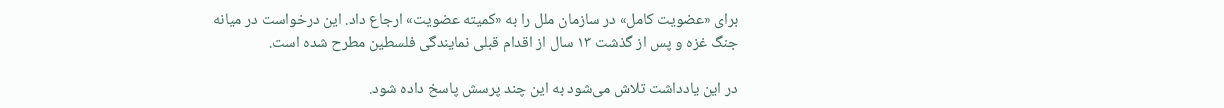برای «عضویت کامل» در سازمان ملل را به «کمیته عضویت» ارجاع داد. این درخواست در میانه جنگ غزه و پس از گذشت ۱۳ سال از اقدام قبلی نمایندگی فلسطین مطرح شده است.

در این یادداشت تلاش می‌شود به این چند پرسش پاسخ داده شود.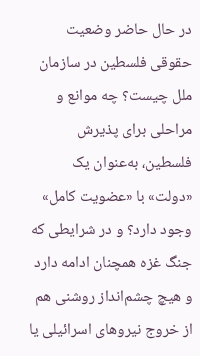در حال حاضر وضعیت حقوقی فلسطین در سازمان ملل چیست؟ چه موانع و مراحلی برای پذیرش فلسطین، به‌عنوان یک «دولت» با «عضویت کامل» وجود دارد؟ و در شرایطی که جنگ غزه همچنان ادامه دارد و هیچ چشم‌انداز روشنی هم از خروج نیروهای اسرائیلی یا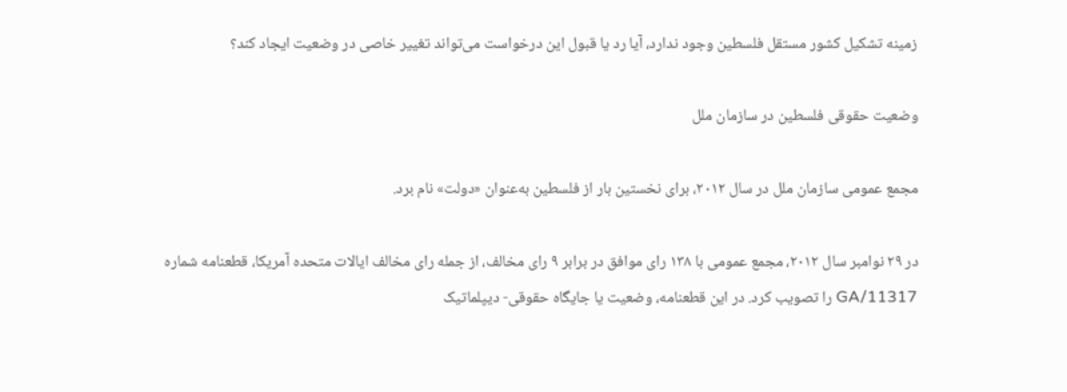زمینه‌ تشکیل کشور مستقل فلسطین وجود ندارد، آیا رد یا قبول این درخواست می‌‌تواند تغییر خاصی در وضعیت ایجاد کند؟

وضعیت حقوقی فلسطین در سازمان ملل

مجمع عمومی سازمان ملل در سال ۲۰۱۲، برای نخستین بار از فلسطین به‌عنوان «دولت» نام برد.

در ۲۹ نوامبر سال ۲۰۱۲، مجمع عمومی با ۱۳۸ رای موافق در برابر ۹ رای مخالف، از جمله رای مخالف ایالات متحده آمریکا، قطعنامه‌ شماره GA/11317 را تصویب کرد. در این قطعنامه، وضعیت یا جایگاه حقوقی- دیپلماتیک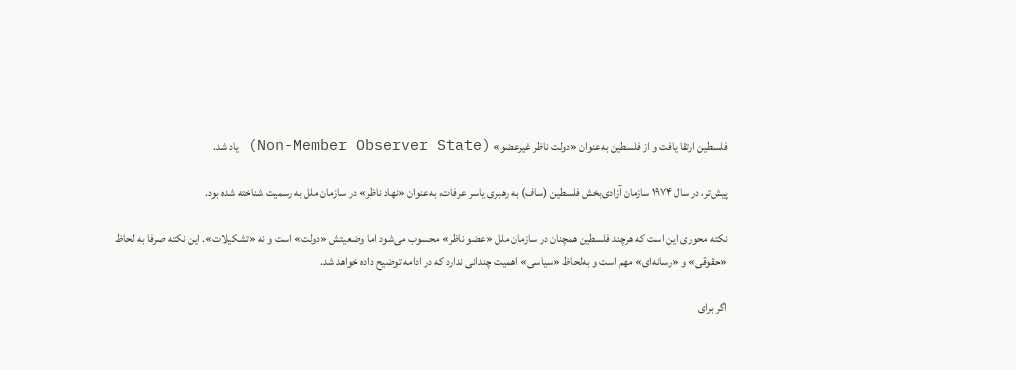فلسطین ارتقا یافت و از فلسطین به‌عنوان «دولت ناظر غیرعضو» (Non-Member Observer State) یاد شد.

پیش‌تر، در سال ۱۹۷۴ سازمان آزادی‌بخش فلسطین (ساف) به رهبری یاسر عرفات، به‌عنوان «نهاد ناظر» در سازمان ملل به رسمیت شناخته شده بود.

نکته محوری این است که هرچند فلسطین همچنان در سازمان ملل «عضو ناظر» محسوب می‌شود اما وضعیتش «دولت» است و نه «تشکیلات». این نکته صرفا به لحاظ «حقوقی» و «رسانه‌ای» مهم است و به‌‌لحاظ «سیاسی» اهمیت چندانی ندارد که در ادامه توضیح داده خواهد شد.

اگر برای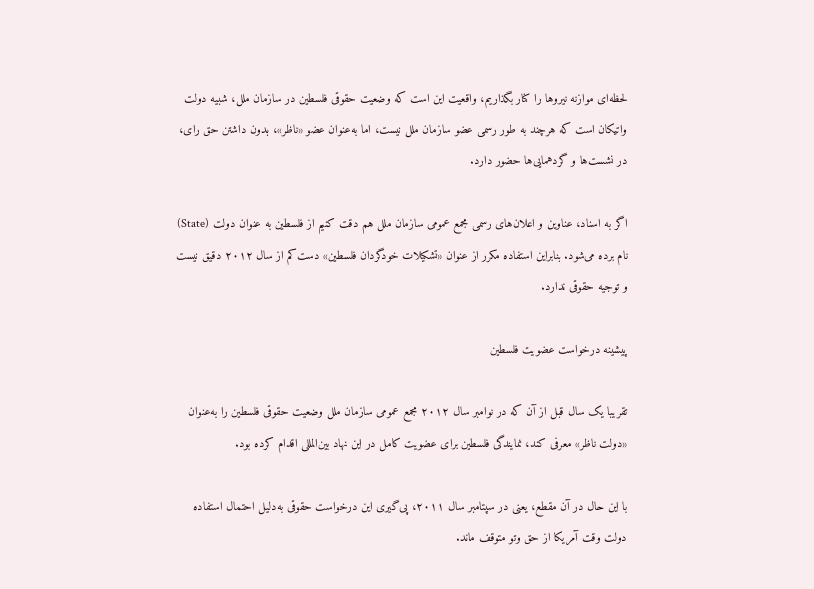لحظه‌ای موازنه نیروها را کنار بگذاریم، واقعیت این است که وضعیت حقوقی فلسطین در سازمان ملل، شبیه دولت واتیکان است که هرچند به طور رسمی عضو سازمان ملل نیست، اما به‌عنوان عضو «ناظر»، بدون داشتن حق رای، در نشست‌ها و گردهمایی‌ها حضور دارد.

اگر به اسناد، عناوین و اعلان‌های رسمی مجمع عمومی سازمان ملل هم دقت کنیم از فلسطین به عنوان دولت (State) نام برده می‌شود. بنابراین استفاده مکرر از عنوان «تشکیلات خودگردان فلسطین» دست‌کم از سال ۲۰۱۲ دقیق نیست و توجیه حقوقی ندارد.

پیشینه درخواست عضویت فلسطین

تقریبا یک سال قبل از آن که در نوامبر سال ۲۰۱۲ مجمع عمومی سازمان ملل وضعیت حقوقی فلسطین را به‌عنوان «دولت ناظر» معرفی کند، نمایندگی فلسطین برای عضویت کامل در این نهاد بین‌المللی اقدام کرده بود.

با این حال در آن مقطع، یعنی در سپتامبر سال ۲۰۱۱، پی‌گیری این درخواست حقوقی به‌دلیل احتمال استفاده دولت وقت آمریکا از حق وتو متوقف ماند.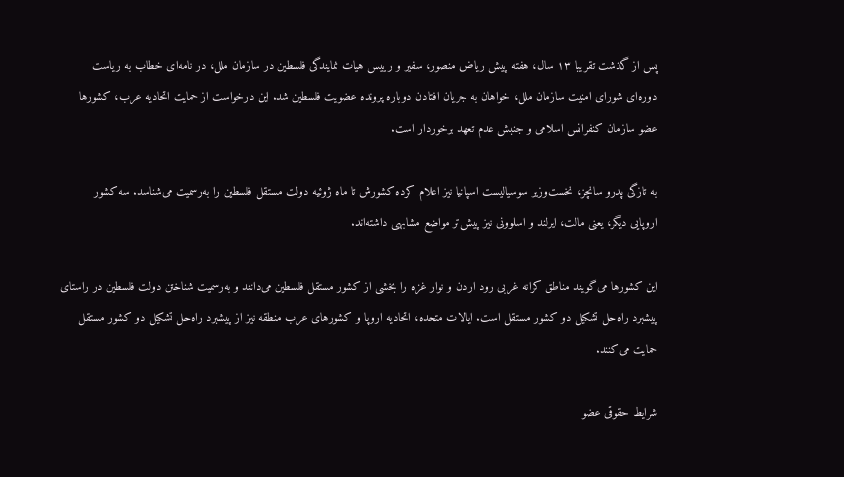پس از گذشت تقریبا ۱۳ سال، هفته پیش ریاض منصور، سفیر و ریيس هیات نمایندگی فلسطین در سازمان ملل، در نامه‌ای خطاب به ریاست دوره‌ای شورای امنیت سازمان ملل، خواهان به جریان افتادن دوباره پرونده عضویت فلسطین شد. این درخواست از حمایت اتحادیه عرب، کشورها عضو سازمان کنفرانس اسلامی و جنبش عدم تعهد برخوردار است.

به تازگی پدرو سانچز، نخست‌وزیر سوسیالیست اسپانیا نیز اعلام کرده کشورش تا ماه ژوئیه دولت مستقل فلسطین را به‌رسمیت می‌شناسد. سه کشور اروپایی دیگر، یعنی مالت، ایرلند و اسلوونی نیز پیش‌تر مواضع مشابهی داشته‌اند.

این کشورها می‌گویند مناطق کرانه غربی رود اردن و نوار غزه را بخشی از کشور مستقل فلسطین می‌دانند و به‌رسمیت شناختن دولت فلسطین در راستای پیشبرد راه‌حل تشکیل دو کشور مستقل است. ایالات متحده، اتحادیه اروپا و کشورهای عرب منطقه نیز از پیشبرد راه‌حل تشکیل دو کشور مستقل حمایت می‌کنند.

شرایط حقوقی عضو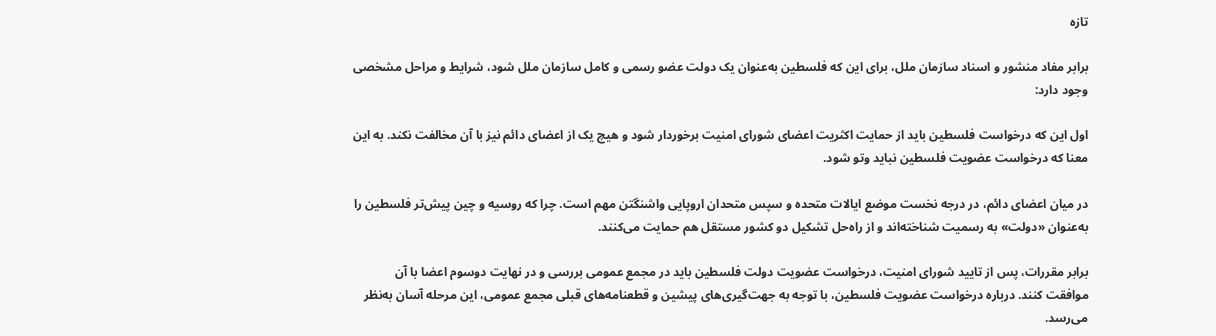تازه

برابر مفاد منشور و اسناد سازمان ملل، برای این که فلسطین به‌عنوان یک دولت عضو رسمی و کامل سازمان ملل شود، شرایط و مراحل مشخصی وجود دارد:

اول این که درخواست فلسطین باید از حمایت اکثریت اعضای شورای امنیت برخوردار شود و هیچ یک از اعضای دائم نیز با آن مخالفت نکند. به این معنا که درخواست عضویت فلسطین نباید وتو شود.

در میان اعضای دائم، در درجه نخست موضع ایالات متحده و سپس متحدان اروپایی واشنگتن مهم است. چرا که روسیه و چین پیش‌تر فلسطین را به‌عنوان «دولت» به رسمیت شناخته‌اند و از راه‌حل تشکیل دو کشور مستقل هم حمایت می‌کنند.

برابر مقررات، پس از تایید شورای امنیت، درخواست عضویت دولت فلسطین باید در مجمع عمومی بررسی و در نهایت دوسوم اعضا با آن موافقت کنند. درباره درخواست عضویت فلسطین، با توجه به جهت‌گیری‌های پیشین و قطعنامه‌های قبلی مجمع عمومی، این مرحله آسان به‌نظر می‌رسد.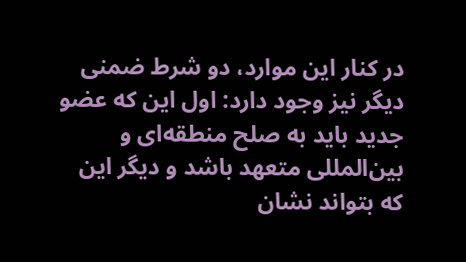در کنار این موارد، دو شرط ضمنی دیگر نیز وجود دارد: اول این که عضو جدید باید به صلح منطقه‌ای و بین‌المللی متعهد باشد و دیگر این که بتواند نشان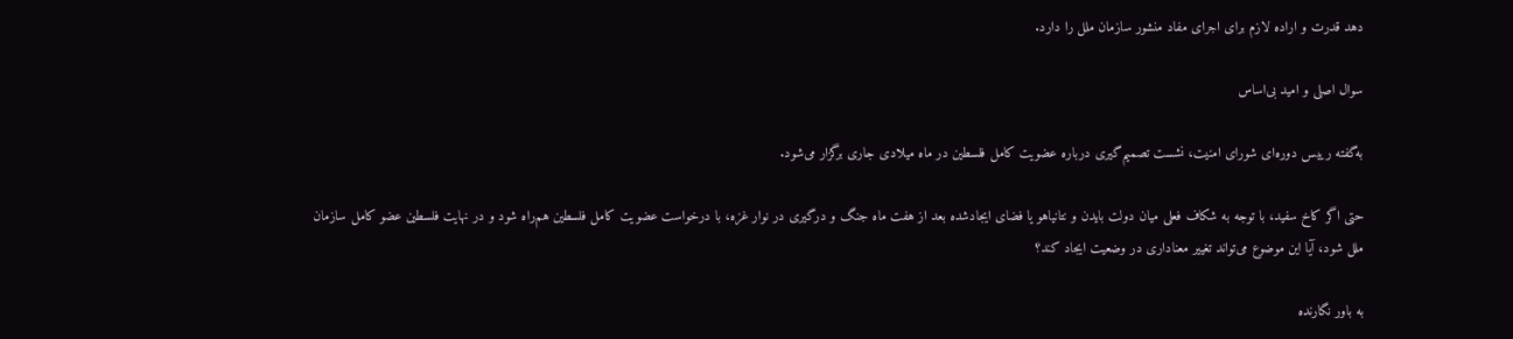دهد قدرت و اراده لازم برای اجرای مفاد منشور سازمان ملل را دارد.

سوال اصلی و امید بی‌‌‌‌‌‌‌اساس

به‌گفته رییس دوره‌ای شورای امنیت، نشست تصمیم‌گیری درباره عضویت کامل فلسطین در ماه میلادی جاری برگزار می‌شود.

حتی اگر کاخ سفید، با توجه به شکاف فعلی میان دولت بایدن و نتانیاهو یا فضای ایجاد‌شده بعد از هفت ماه جنگ و درگیری در نوار غزه، با درخواست عضویت کامل فلسطین هم‌راه شود و در نهایت فلسطین عضو کامل سازمان ملل شود، آیا این موضوع می‌تواند تغییر معناداری در وضعیت ایجاد کند؟

به باور نگارنده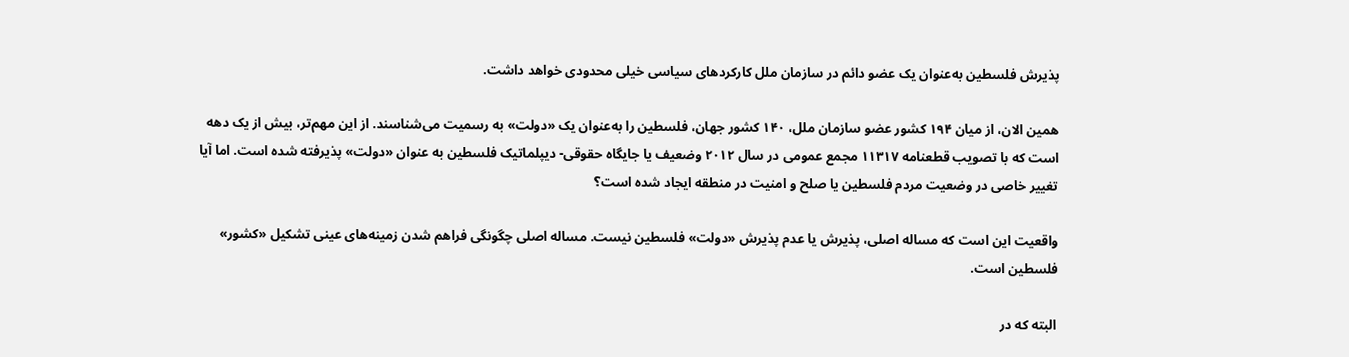پذیرش فلسطین به‌عنوان یک عضو دائم در سازمان ملل کارکردهای سیاسی خیلی محدودی خواهد داشت.

همین الان، از میان ۱۹۴ کشور عضو سازمان ملل، ۱۴۰ کشور جهان، فلسطین را به‌عنوان یک «دولت» به ‌رسمیت می‌شناسند. از این مهم‌تر، بیش از یک دهه است که با تصویب قطعنامه ۱۱۳۱۷ مجمع عمومی در سال ۲۰۱۲ وضعیف یا جایگاه حقوقی- دیپلماتیک فلسطین به عنوان «دولت» پذیرفته شده است. اما آیا تغییر خاصی در وضعیت مردم فلسطین یا صلح و امنیت در منطقه ایجاد شده است؟

واقعیت این است که مساله اصلی، پذیرش یا عدم پذیرش «دولت» فلسطین نیست. مساله اصلی چگونگی فراهم شدن زمینه‌های عینی تشکیل «کشور» فلسطین است.

البته که در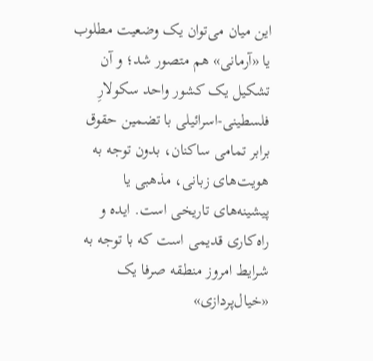این میان می‌توان یک وضعیت مطلوب یا «آرمانی» هم متصور شد؛ و آن تشکیل یک کشور واحد سکولارِ فلسطینی-اسرائیلی با تضمین حقوق برابر تمامی ساکنان، بدون توجه به هویت‌های زبانی، مذهبی یا پیشینه‌های تاریخی است. ایده‌ و راه‌کاری قدیمی است که با توجه به شرایط امروز منطقه صرفا یک «خیال‌پردازی»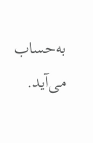به‌حساب می‌آید.